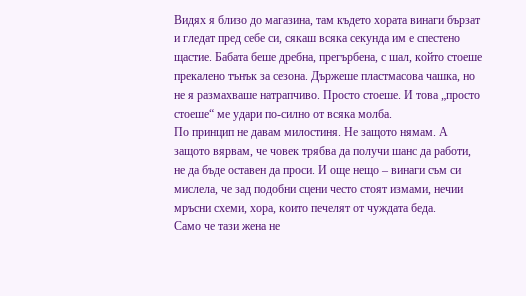Видях я близо до магазина, там където хората винаги бързат и гледат пред себе си, сякаш всяка секунда им е спестено щастие. Бабата беше дребна, прегърбена, с шал, който стоеше прекалено тънък за сезона. Държеше пластмасова чашка, но не я размахваше натрапчиво. Просто стоеше. И това „просто стоеше“ ме удари по-силно от всяка молба.
По принцип не давам милостиня. Не защото нямам. А защото вярвам, че човек трябва да получи шанс да работи, не да бъде оставен да проси. И още нещо – винаги съм си мислела, че зад подобни сцени често стоят измами, нечии мръсни схеми, хора, които печелят от чуждата беда.
Само че тази жена не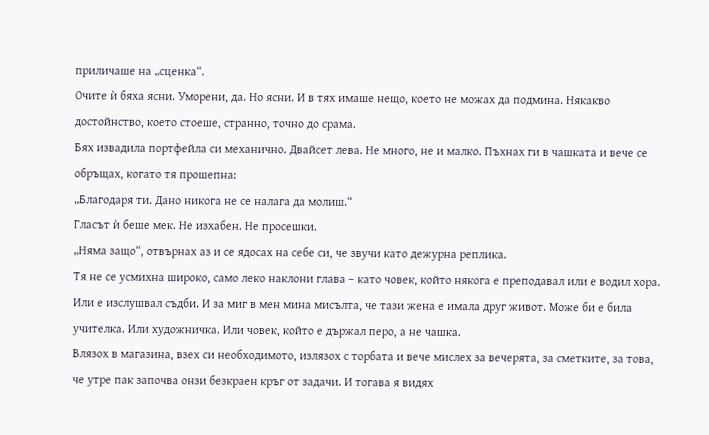приличаше на „сценка“.
Очите ѝ бяха ясни. Уморени, да. Но ясни. И в тях имаше нещо, което не можах да подмина. Някакво достойнство, което стоеше, странно, точно до срама.
Бях извадила портфейла си механично. Двайсет лева. Не много, не и малко. Пъхнах ги в чашката и вече се обръщах, когато тя прошепна:
„Благодаря ти. Дано никога не се налага да молиш.“
Гласът ѝ беше мек. Не изхабен. Не просешки.
„Няма защо“, отвърнах аз и се ядосах на себе си, че звучи като дежурна реплика.
Тя не се усмихна широко, само леко наклони глава – като човек, който някога е преподавал или е водил хора. Или е изслушвал съдби. И за миг в мен мина мисълта, че тази жена е имала друг живот. Може би е била учителка. Или художничка. Или човек, който е държал перо, а не чашка.
Влязох в магазина, взех си необходимото, излязох с торбата и вече мислех за вечерята, за сметките, за това, че утре пак започва онзи безкраен кръг от задачи. И тогава я видях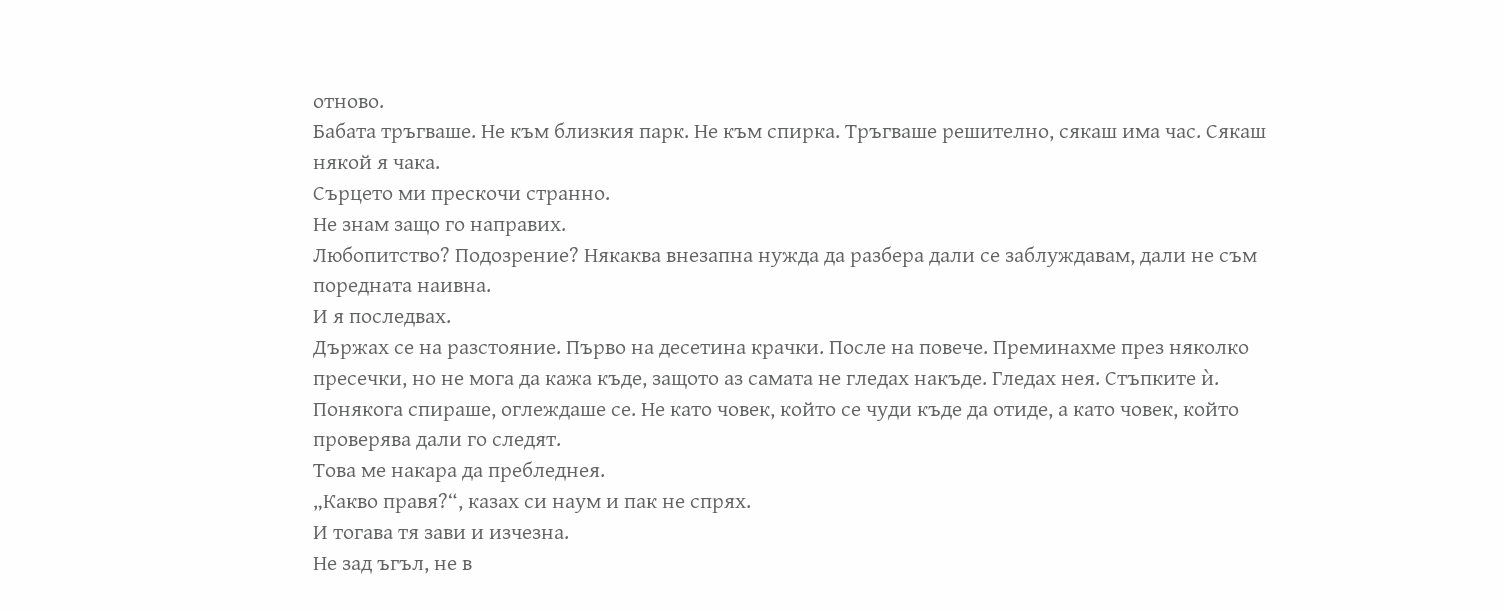отново.
Бабата тръгваше. Не към близкия парк. Не към спирка. Тръгваше решително, сякаш има час. Сякаш някой я чака.
Сърцето ми прескочи странно.
Не знам защо го направих.
Любопитство? Подозрение? Някаква внезапна нужда да разбера дали се заблуждавам, дали не съм поредната наивна.
И я последвах.
Държах се на разстояние. Първо на десетина крачки. После на повече. Преминахме през няколко пресечки, но не мога да кажа къде, защото аз самата не гледах накъде. Гледах нея. Стъпките ѝ. Понякога спираше, оглеждаше се. Не като човек, който се чуди къде да отиде, а като човек, който проверява дали го следят.
Това ме накара да пребледнея.
„Какво правя?“, казах си наум и пак не спрях.
И тогава тя зави и изчезна.
Не зад ъгъл, не в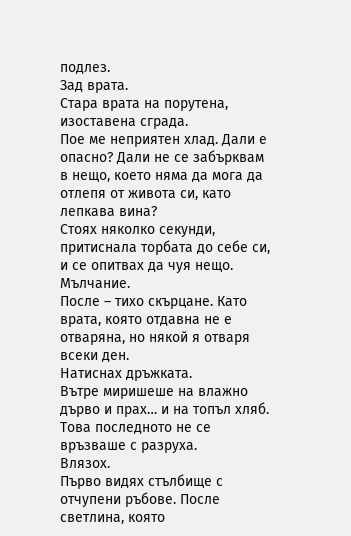подлез.
Зад врата.
Стара врата на порутена, изоставена сграда.
Пое ме неприятен хлад. Дали е опасно? Дали не се забърквам в нещо, което няма да мога да отлепя от живота си, като лепкава вина?
Стоях няколко секунди, притиснала торбата до себе си, и се опитвах да чуя нещо. Мълчание.
После – тихо скърцане. Като врата, която отдавна не е отваряна, но някой я отваря всеки ден.
Натиснах дръжката.
Вътре миришеше на влажно дърво и прах… и на топъл хляб.
Това последното не се връзваше с разруха.
Влязох.
Първо видях стълбище с отчупени ръбове. После светлина, която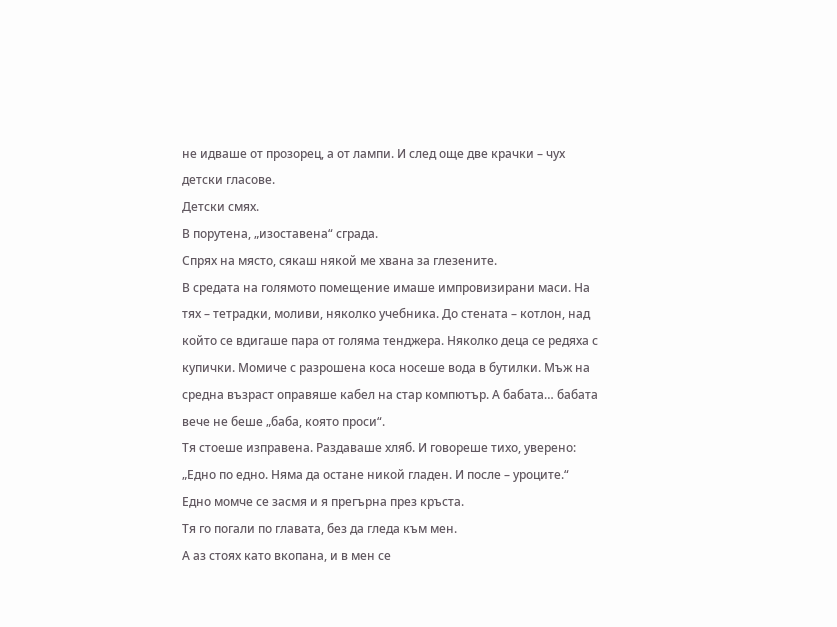не идваше от прозорец, а от лампи. И след още две крачки – чух детски гласове.
Детски смях.
В порутена, „изоставена“ сграда.
Спрях на място, сякаш някой ме хвана за глезените.
В средата на голямото помещение имаше импровизирани маси. На тях – тетрадки, моливи, няколко учебника. До стената – котлон, над който се вдигаше пара от голяма тенджера. Няколко деца се редяха с купички. Момиче с разрошена коса носеше вода в бутилки. Мъж на средна възраст оправяше кабел на стар компютър. А бабата… бабата вече не беше „баба, която проси“.
Тя стоеше изправена. Раздаваше хляб. И говореше тихо, уверено:
„Едно по едно. Няма да остане никой гладен. И после – уроците.“
Едно момче се засмя и я прегърна през кръста.
Тя го погали по главата, без да гледа към мен.
А аз стоях като вкопана, и в мен се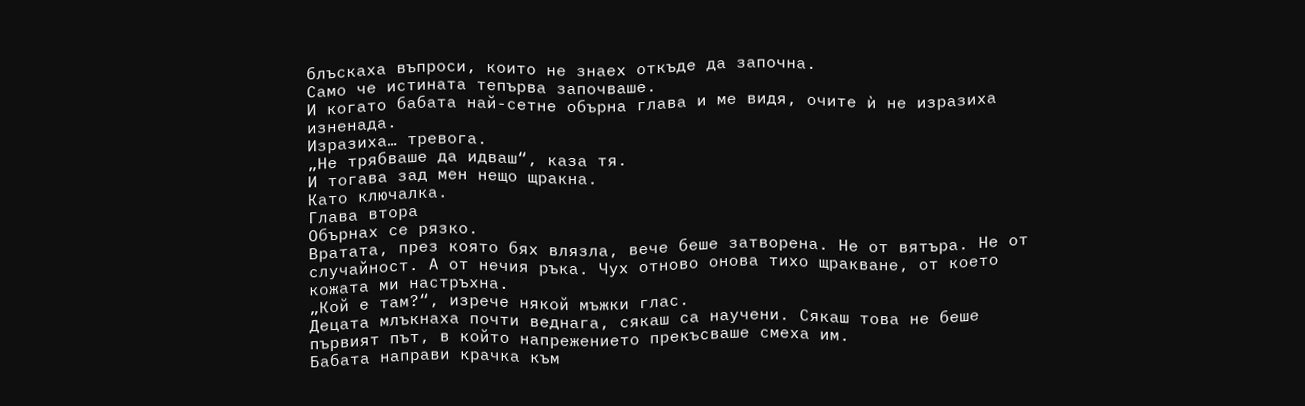блъскаха въпроси, които не знаех откъде да започна.
Само че истината тепърва започваше.
И когато бабата най-сетне обърна глава и ме видя, очите ѝ не изразиха изненада.
Изразиха… тревога.
„Не трябваше да идваш“, каза тя.
И тогава зад мен нещо щракна.
Като ключалка.
Глава втора
Обърнах се рязко.
Вратата, през която бях влязла, вече беше затворена. Не от вятъра. Не от случайност. А от нечия ръка. Чух отново онова тихо щракване, от което кожата ми настръхна.
„Кой е там?“, изрече някой мъжки глас.
Децата млъкнаха почти веднага, сякаш са научени. Сякаш това не беше първият път, в който напрежението прекъсваше смеха им.
Бабата направи крачка към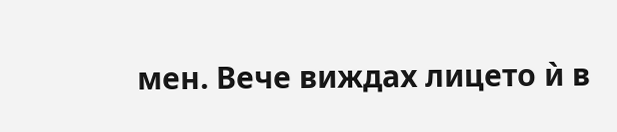мен. Вече виждах лицето ѝ в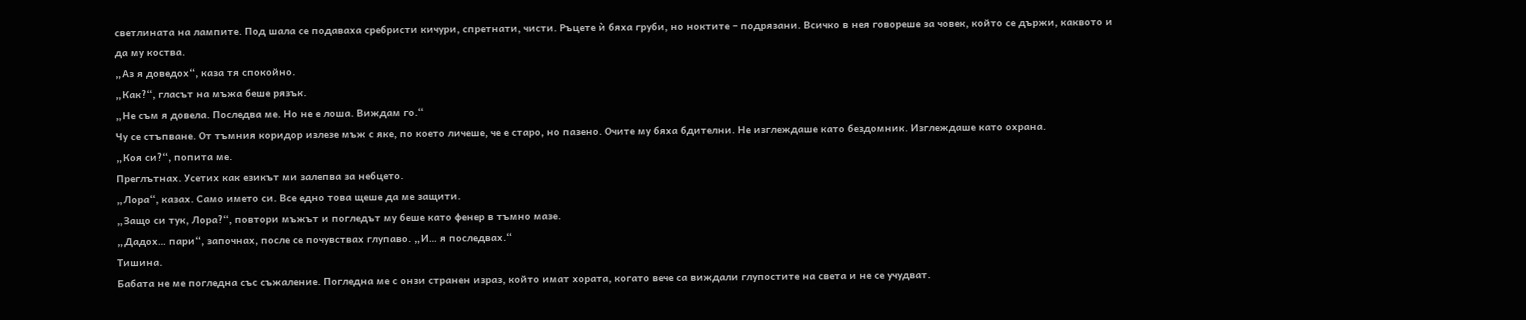светлината на лампите. Под шала се подаваха сребристи кичури, спретнати, чисти. Ръцете ѝ бяха груби, но ноктите – подрязани. Всичко в нея говореше за човек, който се държи, каквото и да му коства.
„Аз я доведох“, каза тя спокойно.
„Как?“, гласът на мъжа беше рязък.
„Не съм я довела. Последва ме. Но не е лоша. Виждам го.“
Чу се стъпване. От тъмния коридор излезе мъж с яке, по което личеше, че е старо, но пазено. Очите му бяха бдителни. Не изглеждаше като бездомник. Изглеждаше като охрана.
„Коя си?“, попита ме.
Преглътнах. Усетих как езикът ми залепва за небцето.
„Лора“, казах. Само името си. Все едно това щеше да ме защити.
„Защо си тук, Лора?“, повтори мъжът и погледът му беше като фенер в тъмно мазе.
„Дадох… пари“, започнах, после се почувствах глупаво. „И… я последвах.“
Тишина.
Бабата не ме погледна със съжаление. Погледна ме с онзи странен израз, който имат хората, когато вече са виждали глупостите на света и не се учудват.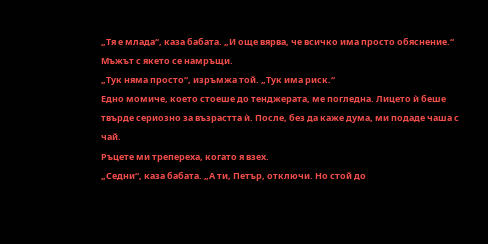„Тя е млада“, каза бабата. „И още вярва, че всичко има просто обяснение.“
Мъжът с якето се намръщи.
„Тук няма просто“, изръмжа той. „Тук има риск.“
Едно момиче, което стоеше до тенджерата, ме погледна. Лицето ѝ беше твърде сериозно за възрастта ѝ. После, без да каже дума, ми подаде чаша с чай.
Ръцете ми трепереха, когато я взех.
„Седни“, каза бабата. „А ти, Петър, отключи. Но стой до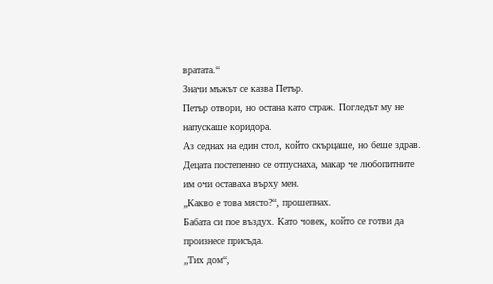вратата.“
Значи мъжът се казва Петър.
Петър отвори, но остана като страж. Погледът му не напускаше коридора.
Аз седнах на един стол, който скърцаше, но беше здрав. Децата постепенно се отпуснаха, макар че любопитните им очи оставаха върху мен.
„Какво е това място?“, прошепнах.
Бабата си пое въздух. Като човек, който се готви да произнесе присъда.
„Тих дом“,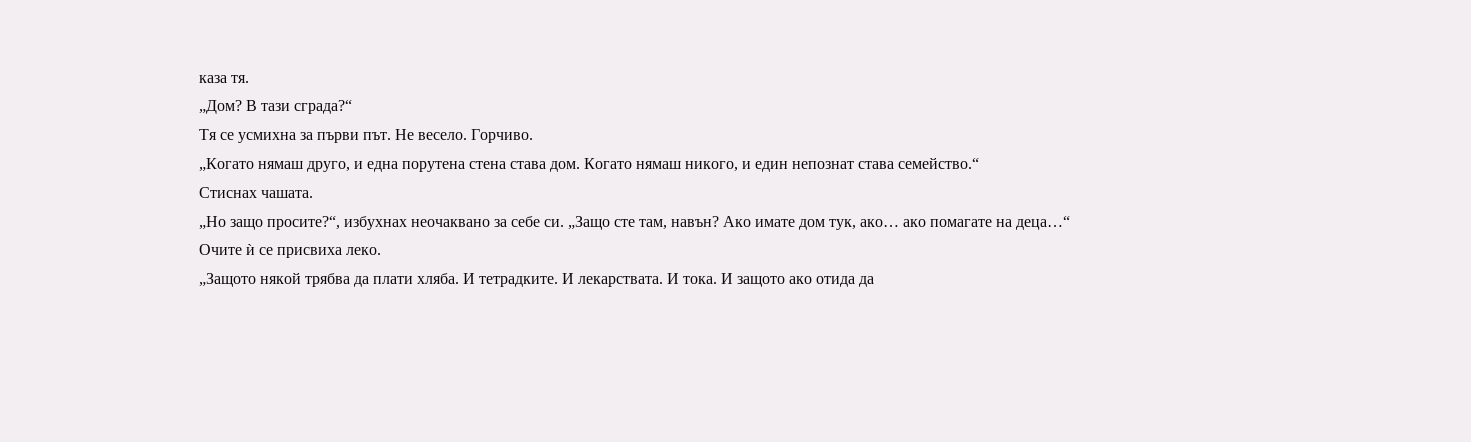каза тя.
„Дом? В тази сграда?“
Тя се усмихна за първи път. Не весело. Горчиво.
„Когато нямаш друго, и една порутена стена става дом. Когато нямаш никого, и един непознат става семейство.“
Стиснах чашата.
„Но защо просите?“, избухнах неочаквано за себе си. „Защо сте там, навън? Ако имате дом тук, ако… ако помагате на деца…“
Очите ѝ се присвиха леко.
„Защото някой трябва да плати хляба. И тетрадките. И лекарствата. И тока. И защото ако отида да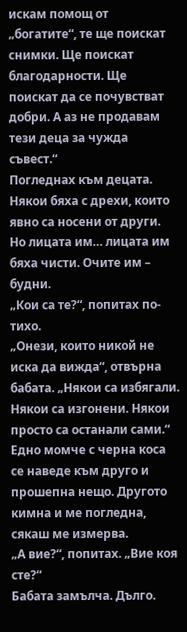искам помощ от „богатите“, те ще поискат снимки. Ще поискат благодарности. Ще поискат да се почувстват добри. А аз не продавам тези деца за чужда съвест.“
Погледнах към децата. Някои бяха с дрехи, които явно са носени от други. Но лицата им… лицата им бяха чисти. Очите им – будни.
„Кои са те?“, попитах по-тихо.
„Онези, които никой не иска да вижда“, отвърна бабата. „Някои са избягали. Някои са изгонени. Някои просто са останали сами.“
Едно момче с черна коса се наведе към друго и прошепна нещо. Другото кимна и ме погледна, сякаш ме измерва.
„А вие?“, попитах. „Вие коя сте?“
Бабата замълча. Дълго.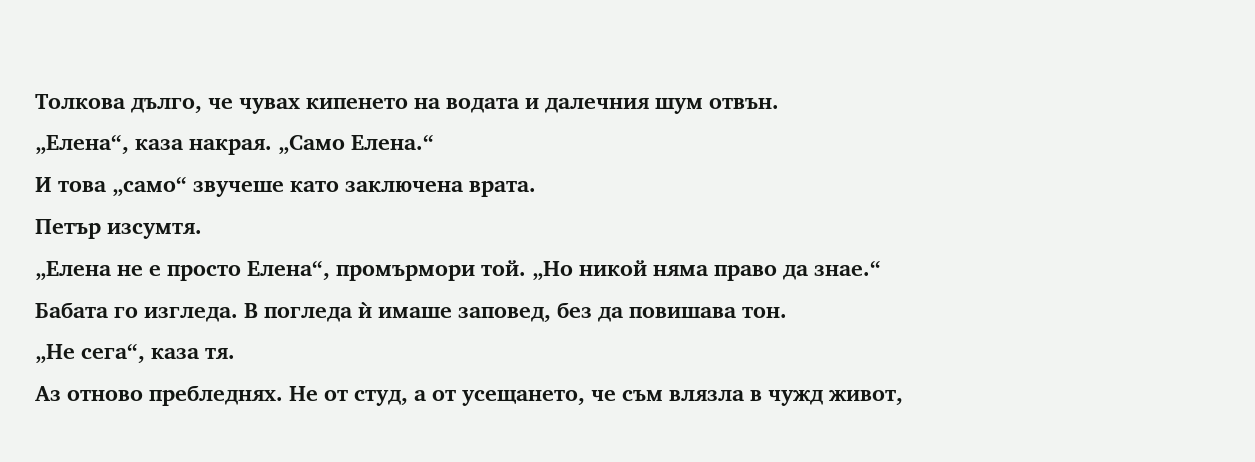Толкова дълго, че чувах кипенето на водата и далечния шум отвън.
„Елена“, каза накрая. „Само Елена.“
И това „само“ звучеше като заключена врата.
Петър изсумтя.
„Елена не е просто Елена“, промърмори той. „Но никой няма право да знае.“
Бабата го изгледа. В погледа ѝ имаше заповед, без да повишава тон.
„Не сега“, каза тя.
Аз отново пребледнях. Не от студ, а от усещането, че съм влязла в чужд живот,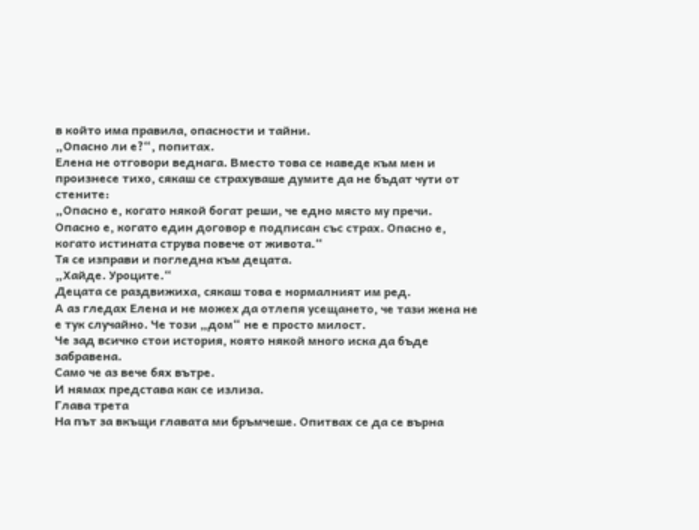в който има правила, опасности и тайни.
„Опасно ли е?“, попитах.
Елена не отговори веднага. Вместо това се наведе към мен и произнесе тихо, сякаш се страхуваше думите да не бъдат чути от стените:
„Опасно е, когато някой богат реши, че едно място му пречи. Опасно е, когато един договор е подписан със страх. Опасно е, когато истината струва повече от живота.“
Тя се изправи и погледна към децата.
„Хайде. Уроците.“
Децата се раздвижиха, сякаш това е нормалният им ред.
А аз гледах Елена и не можех да отлепя усещането, че тази жена не е тук случайно. Че този „дом“ не е просто милост.
Че зад всичко стои история, която някой много иска да бъде забравена.
Само че аз вече бях вътре.
И нямах представа как се излиза.
Глава трета
На път за вкъщи главата ми бръмчеше. Опитвах се да се върна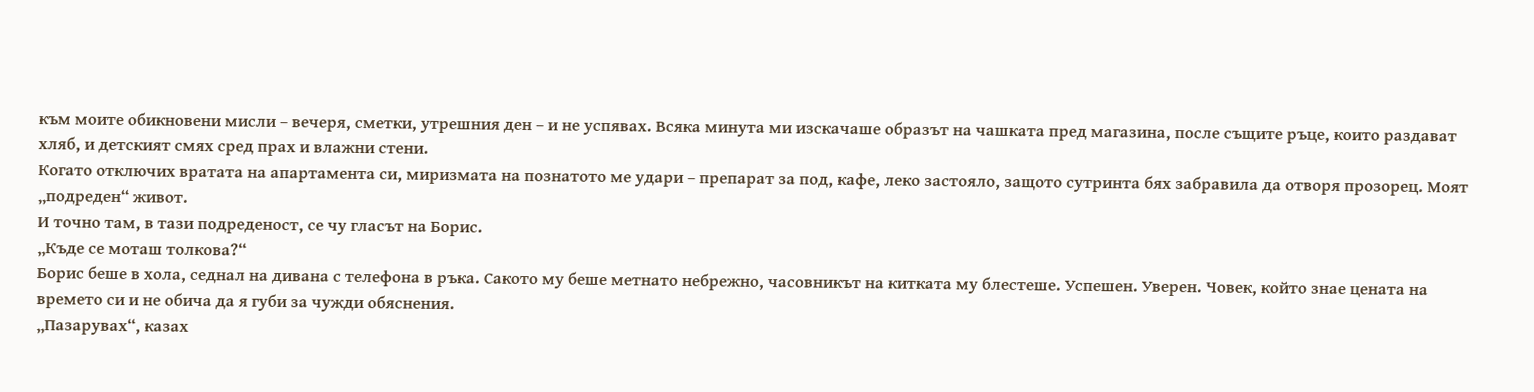към моите обикновени мисли – вечеря, сметки, утрешния ден – и не успявах. Всяка минута ми изскачаше образът на чашката пред магазина, после същите ръце, които раздават хляб, и детският смях сред прах и влажни стени.
Когато отключих вратата на апартамента си, миризмата на познатото ме удари – препарат за под, кафе, леко застояло, защото сутринта бях забравила да отворя прозорец. Моят „подреден“ живот.
И точно там, в тази подреденост, се чу гласът на Борис.
„Къде се моташ толкова?“
Борис беше в хола, седнал на дивана с телефона в ръка. Сакото му беше метнато небрежно, часовникът на китката му блестеше. Успешен. Уверен. Човек, който знае цената на времето си и не обича да я губи за чужди обяснения.
„Пазарувах“, казах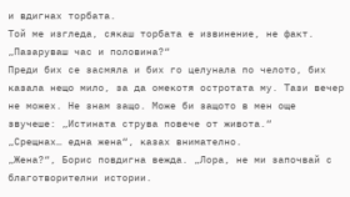и вдигнах торбата.
Той ме изгледа, сякаш торбата е извинение, не факт.
„Пазаруваш час и половина?“
Преди бих се засмяла и бих го целунала по челото, бих казала нещо мило, за да омекотя остротата му. Тази вечер не можех. Не знам защо. Може би защото в мен още звучеше: „Истината струва повече от живота.“
„Срещнах… една жена“, казах внимателно.
„Жена?“, Борис повдигна вежда. „Лора, не ми започвай с благотворителни истории.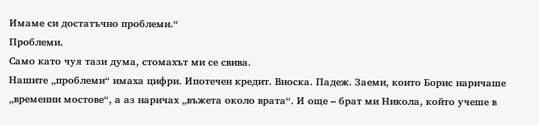Имаме си достатъчно проблеми.“
Проблеми.
Само като чуя тази дума, стомахът ми се свива.
Нашите „проблеми“ имаха цифри. Ипотечен кредит. Вноска. Падеж. Заеми, които Борис наричаше „временни мостове“, а аз наричах „въжета около врата“. И още – брат ми Никола, който учеше в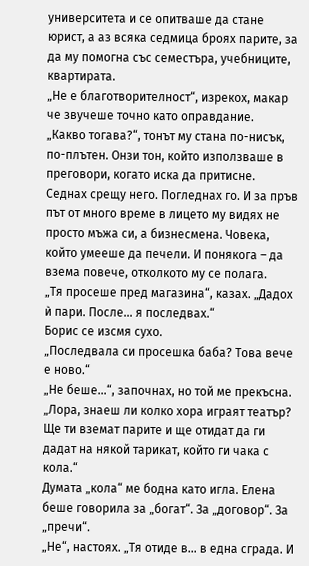университета и се опитваше да стане юрист, а аз всяка седмица броях парите, за да му помогна със семестъра, учебниците, квартирата.
„Не е благотворителност“, изрекох, макар че звучеше точно като оправдание.
„Какво тогава?“, тонът му стана по-нисък, по-плътен. Онзи тон, който използваше в преговори, когато иска да притисне.
Седнах срещу него. Погледнах го. И за пръв път от много време в лицето му видях не просто мъжа си, а бизнесмена. Човека, който умееше да печели. И понякога – да взема повече, отколкото му се полага.
„Тя просеше пред магазина“, казах. „Дадох ѝ пари. После… я последвах.“
Борис се изсмя сухо.
„Последвала си просешка баба? Това вече е ново.“
„Не беше…“, започнах, но той ме прекъсна.
„Лора, знаеш ли колко хора играят театър? Ще ти вземат парите и ще отидат да ги дадат на някой тарикат, който ги чака с кола.“
Думата „кола“ ме бодна като игла. Елена беше говорила за „богат“. За „договор“. За „пречи“.
„Не“, настоях. „Тя отиде в… в една сграда. И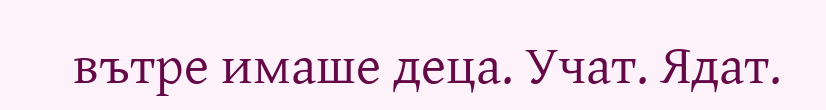вътре имаше деца. Учат. Ядат.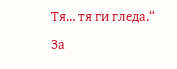Тя… тя ги гледа.“
За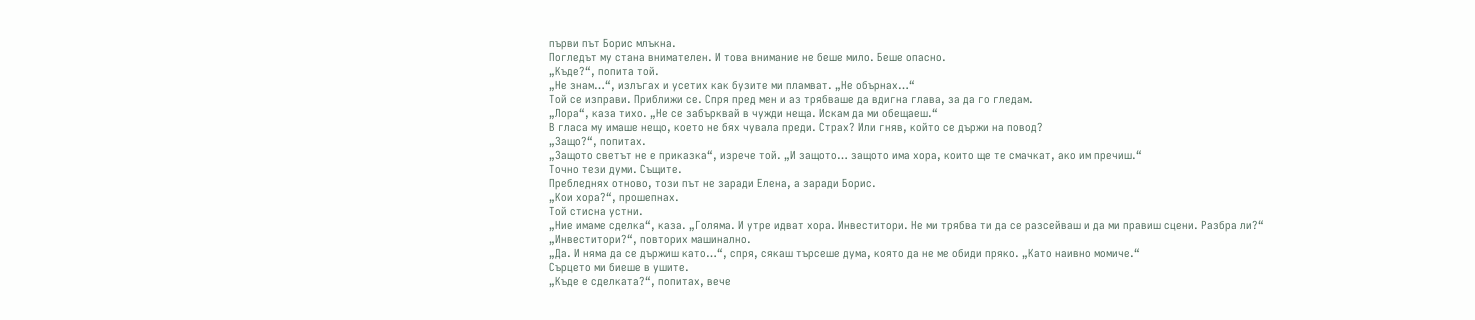първи път Борис млъкна.
Погледът му стана внимателен. И това внимание не беше мило. Беше опасно.
„Къде?“, попита той.
„Не знам…“, излъгах и усетих как бузите ми пламват. „Не обърнах…“
Той се изправи. Приближи се. Спря пред мен и аз трябваше да вдигна глава, за да го гледам.
„Лора“, каза тихо. „Не се забърквай в чужди неща. Искам да ми обещаеш.“
В гласа му имаше нещо, което не бях чувала преди. Страх? Или гняв, който се държи на повод?
„Защо?“, попитах.
„Защото светът не е приказка“, изрече той. „И защото… защото има хора, които ще те смачкат, ако им пречиш.“
Точно тези думи. Същите.
Пребледнях отново, този път не заради Елена, а заради Борис.
„Кои хора?“, прошепнах.
Той стисна устни.
„Ние имаме сделка“, каза. „Голяма. И утре идват хора. Инвеститори. Не ми трябва ти да се разсейваш и да ми правиш сцени. Разбра ли?“
„Инвеститори?“, повторих машинално.
„Да. И няма да се държиш като…“, спря, сякаш търсеше дума, която да не ме обиди пряко. „Като наивно момиче.“
Сърцето ми биеше в ушите.
„Къде е сделката?“, попитах, вече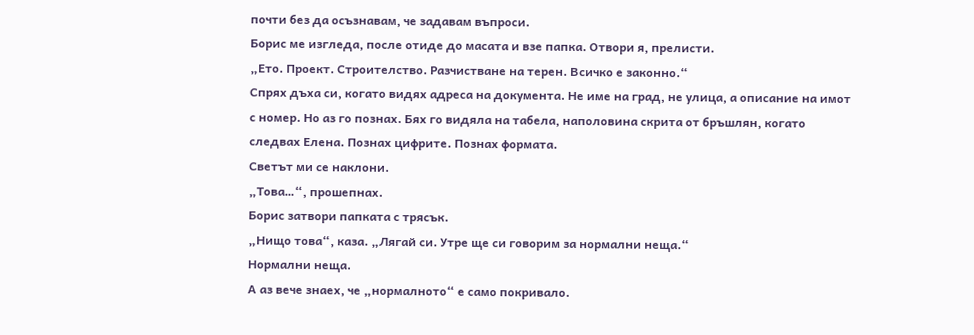почти без да осъзнавам, че задавам въпроси.
Борис ме изгледа, после отиде до масата и взе папка. Отвори я, прелисти.
„Ето. Проект. Строителство. Разчистване на терен. Всичко е законно.“
Спрях дъха си, когато видях адреса на документа. Не име на град, не улица, а описание на имот с номер. Но аз го познах. Бях го видяла на табела, наполовина скрита от бръшлян, когато следвах Елена. Познах цифрите. Познах формата.
Светът ми се наклони.
„Това…“, прошепнах.
Борис затвори папката с трясък.
„Нищо това“, каза. „Лягай си. Утре ще си говорим за нормални неща.“
Нормални неща.
А аз вече знаех, че „нормалното“ е само покривало.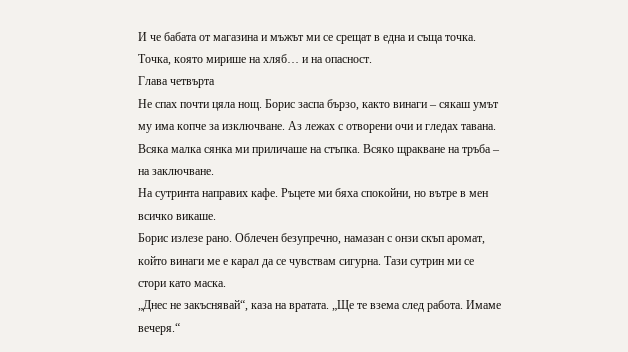И че бабата от магазина и мъжът ми се срещат в една и съща точка.
Точка, която мирише на хляб… и на опасност.
Глава четвърта
Не спах почти цяла нощ. Борис заспа бързо, както винаги – сякаш умът му има копче за изключване. Аз лежах с отворени очи и гледах тавана. Всяка малка сянка ми приличаше на стъпка. Всяко щракване на тръба – на заключване.
На сутринта направих кафе. Ръцете ми бяха спокойни, но вътре в мен всичко викаше.
Борис излезе рано. Облечен безупречно, намазан с онзи скъп аромат, който винаги ме е карал да се чувствам сигурна. Тази сутрин ми се стори като маска.
„Днес не закъснявай“, каза на вратата. „Ще те взема след работа. Имаме вечеря.“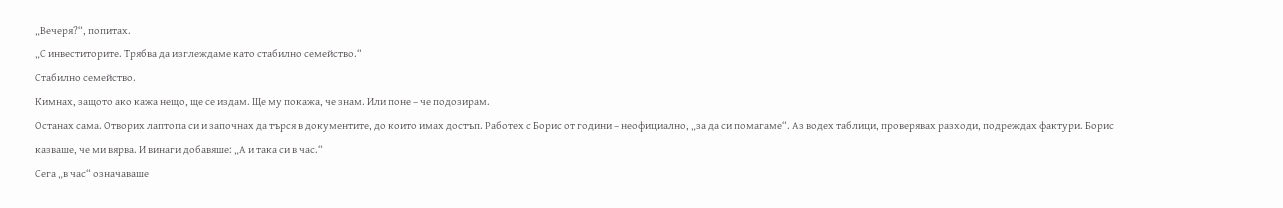„Вечеря?“, попитах.
„С инвеститорите. Трябва да изглеждаме като стабилно семейство.“
Стабилно семейство.
Кимнах, защото ако кажа нещо, ще се издам. Ще му покажа, че знам. Или поне – че подозирам.
Останах сама. Отворих лаптопа си и започнах да търся в документите, до които имах достъп. Работех с Борис от години – неофициално, „за да си помагаме“. Аз водех таблици, проверявах разходи, подреждах фактури. Борис казваше, че ми вярва. И винаги добавяше: „А и така си в час.“
Сега „в час“ означаваше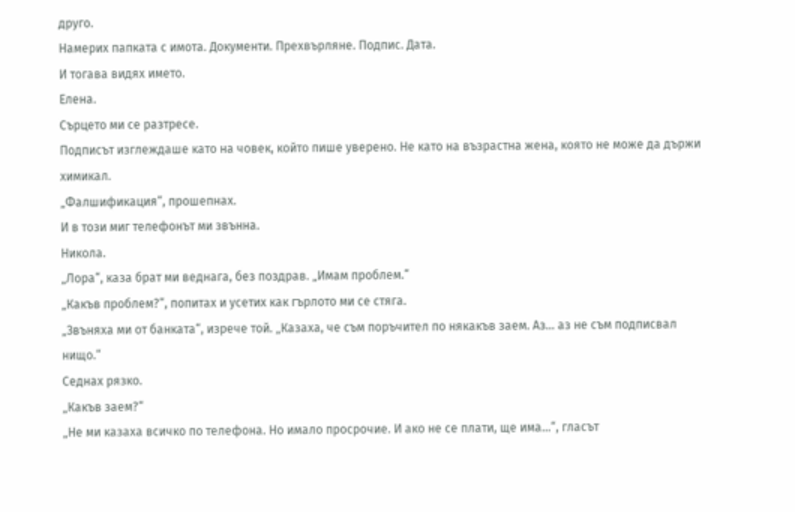друго.
Намерих папката с имота. Документи. Прехвърляне. Подпис. Дата.
И тогава видях името.
Елена.
Сърцето ми се разтресе.
Подписът изглеждаше като на човек, който пише уверено. Не като на възрастна жена, която не може да държи химикал.
„Фалшификация“, прошепнах.
И в този миг телефонът ми звънна.
Никола.
„Лора“, каза брат ми веднага, без поздрав. „Имам проблем.“
„Какъв проблем?“, попитах и усетих как гърлото ми се стяга.
„Звъняха ми от банката“, изрече той. „Казаха, че съм поръчител по някакъв заем. Аз… аз не съм подписвал нищо.“
Седнах рязко.
„Какъв заем?“
„Не ми казаха всичко по телефона. Но имало просрочие. И ако не се плати, ще има…“, гласът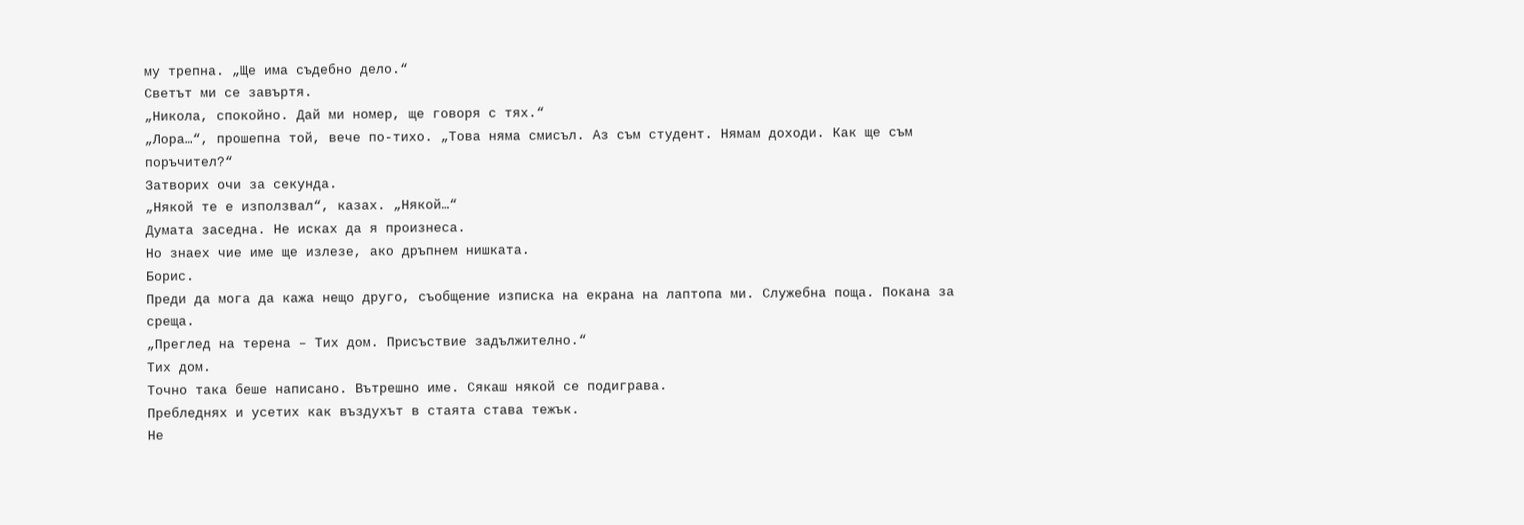му трепна. „Ще има съдебно дело.“
Светът ми се завъртя.
„Никола, спокойно. Дай ми номер, ще говоря с тях.“
„Лора…“, прошепна той, вече по-тихо. „Това няма смисъл. Аз съм студент. Нямам доходи. Как ще съм поръчител?“
Затворих очи за секунда.
„Някой те е използвал“, казах. „Някой…“
Думата заседна. Не исках да я произнеса.
Но знаех чие име ще излезе, ако дръпнем нишката.
Борис.
Преди да мога да кажа нещо друго, съобщение изписка на екрана на лаптопа ми. Служебна поща. Покана за среща.
„Преглед на терена – Тих дом. Присъствие задължително.“
Тих дом.
Точно така беше написано. Вътрешно име. Сякаш някой се подиграва.
Пребледнях и усетих как въздухът в стаята става тежък.
Не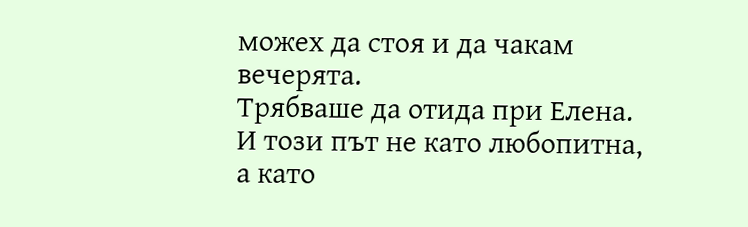можех да стоя и да чакам вечерята.
Трябваше да отида при Елена.
И този път не като любопитна, а като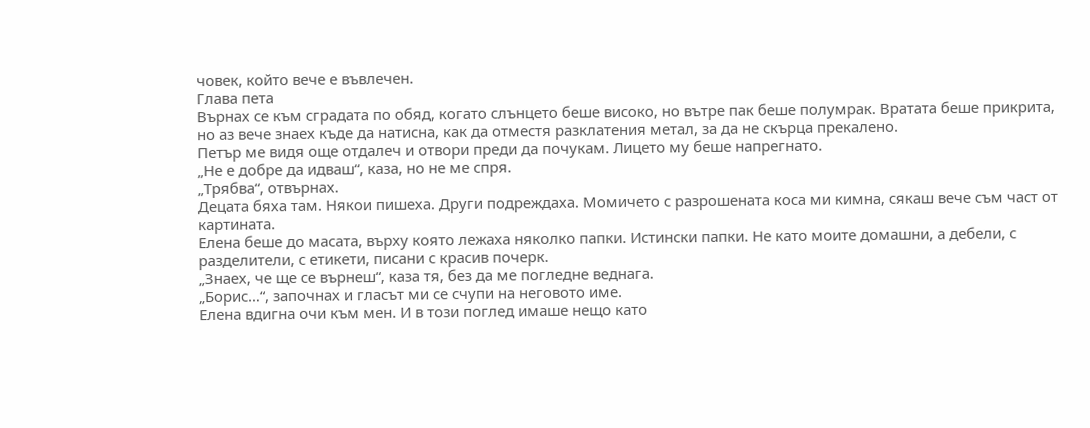човек, който вече е въвлечен.
Глава пета
Върнах се към сградата по обяд, когато слънцето беше високо, но вътре пак беше полумрак. Вратата беше прикрита, но аз вече знаех къде да натисна, как да отместя разклатения метал, за да не скърца прекалено.
Петър ме видя още отдалеч и отвори преди да почукам. Лицето му беше напрегнато.
„Не е добре да идваш“, каза, но не ме спря.
„Трябва“, отвърнах.
Децата бяха там. Някои пишеха. Други подреждаха. Момичето с разрошената коса ми кимна, сякаш вече съм част от картината.
Елена беше до масата, върху която лежаха няколко папки. Истински папки. Не като моите домашни, а дебели, с разделители, с етикети, писани с красив почерк.
„Знаех, че ще се върнеш“, каза тя, без да ме погледне веднага.
„Борис…“, започнах и гласът ми се счупи на неговото име.
Елена вдигна очи към мен. И в този поглед имаше нещо като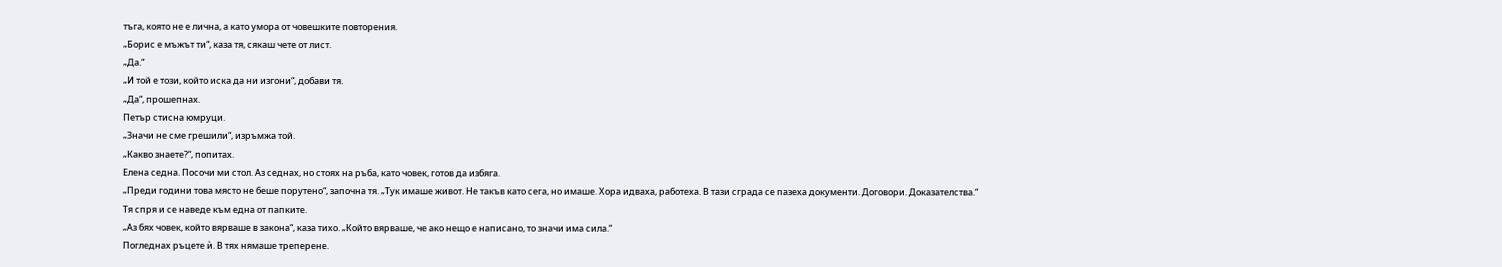тъга, която не е лична, а като умора от човешките повторения.
„Борис е мъжът ти“, каза тя, сякаш чете от лист.
„Да.“
„И той е този, който иска да ни изгони“, добави тя.
„Да“, прошепнах.
Петър стисна юмруци.
„Значи не сме грешили“, изръмжа той.
„Какво знаете?“, попитах.
Елена седна. Посочи ми стол. Аз седнах, но стоях на ръба, като човек, готов да избяга.
„Преди години това място не беше порутено“, започна тя. „Тук имаше живот. Не такъв като сега, но имаше. Хора идваха, работеха. В тази сграда се пазеха документи. Договори. Доказателства.“
Тя спря и се наведе към една от папките.
„Аз бях човек, който вярваше в закона“, каза тихо. „Който вярваше, че ако нещо е написано, то значи има сила.“
Погледнах ръцете ѝ. В тях нямаше треперене.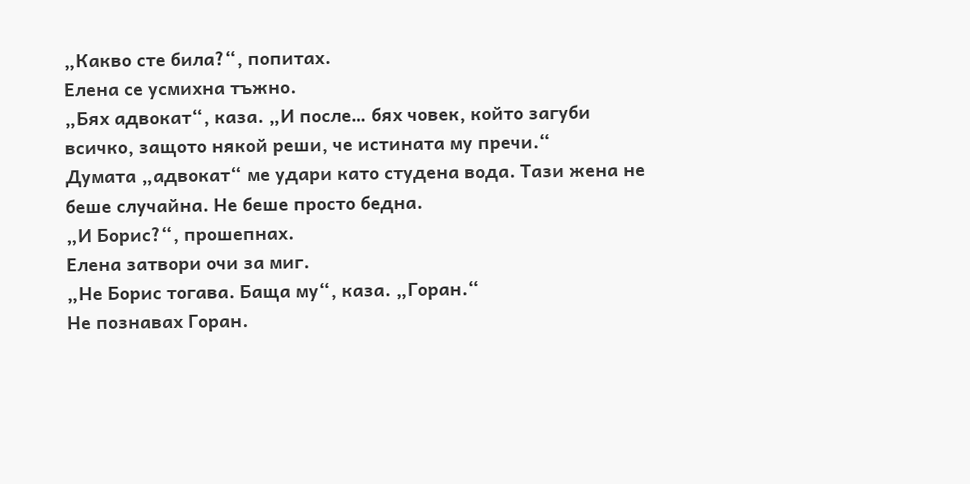„Какво сте била?“, попитах.
Елена се усмихна тъжно.
„Бях адвокат“, каза. „И после… бях човек, който загуби всичко, защото някой реши, че истината му пречи.“
Думата „адвокат“ ме удари като студена вода. Тази жена не беше случайна. Не беше просто бедна.
„И Борис?“, прошепнах.
Елена затвори очи за миг.
„Не Борис тогава. Баща му“, каза. „Горан.“
Не познавах Горан.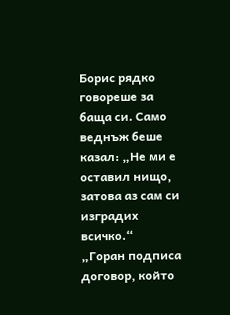Борис рядко говореше за баща си. Само веднъж беше казал: „Не ми е оставил нищо, затова аз сам си изградих всичко.“
„Горан подписа договор, който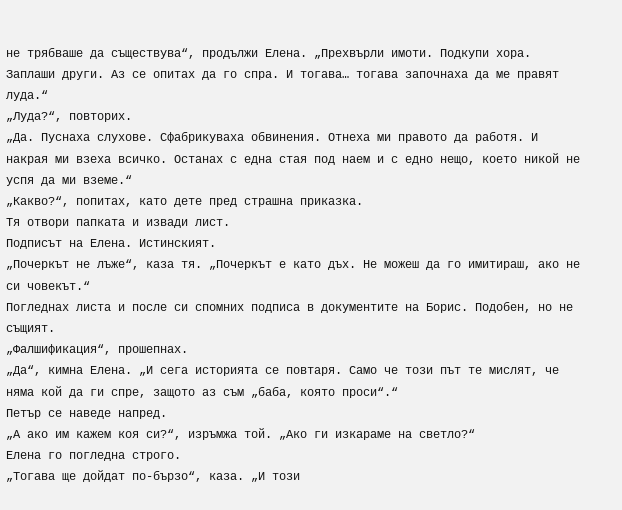не трябваше да съществува“, продължи Елена. „Прехвърли имоти. Подкупи хора. Заплаши други. Аз се опитах да го спра. И тогава… тогава започнаха да ме правят луда.“
„Луда?“, повторих.
„Да. Пуснаха слухове. Сфабрикуваха обвинения. Отнеха ми правото да работя. И накрая ми взеха всичко. Останах с една стая под наем и с едно нещо, което никой не успя да ми вземе.“
„Какво?“, попитах, като дете пред страшна приказка.
Тя отвори папката и извади лист.
Подписът на Елена. Истинският.
„Почеркът не лъже“, каза тя. „Почеркът е като дъх. Не можеш да го имитираш, ако не си човекът.“
Погледнах листа и после си спомних подписа в документите на Борис. Подобен, но не същият.
„Фалшификация“, прошепнах.
„Да“, кимна Елена. „И сега историята се повтаря. Само че този път те мислят, че няма кой да ги спре, защото аз съм „баба, която проси“.“
Петър се наведе напред.
„А ако им кажем коя си?“, изръмжа той. „Ако ги изкараме на светло?“
Елена го погледна строго.
„Тогава ще дойдат по-бързо“, каза. „И този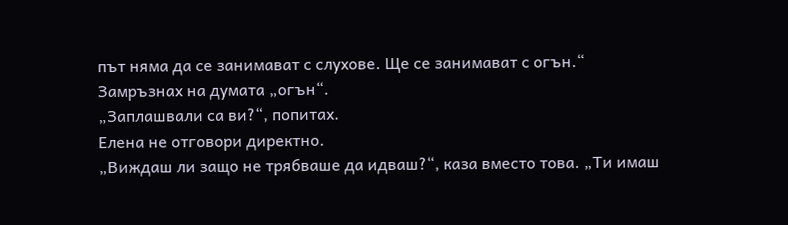път няма да се занимават с слухове. Ще се занимават с огън.“
Замръзнах на думата „огън“.
„Заплашвали са ви?“, попитах.
Елена не отговори директно.
„Виждаш ли защо не трябваше да идваш?“, каза вместо това. „Ти имаш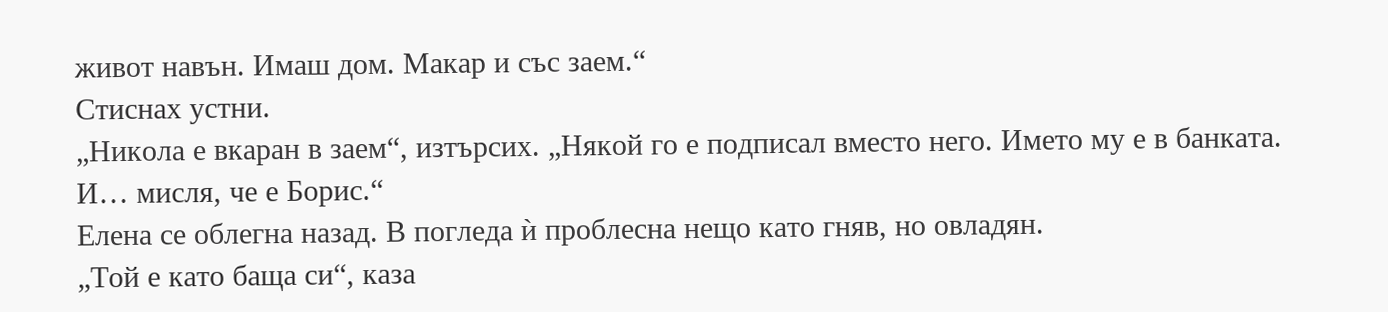живот навън. Имаш дом. Макар и със заем.“
Стиснах устни.
„Никола е вкаран в заем“, изтърсих. „Някой го е подписал вместо него. Името му е в банката. И… мисля, че е Борис.“
Елена се облегна назад. В погледа ѝ проблесна нещо като гняв, но овладян.
„Той е като баща си“, каза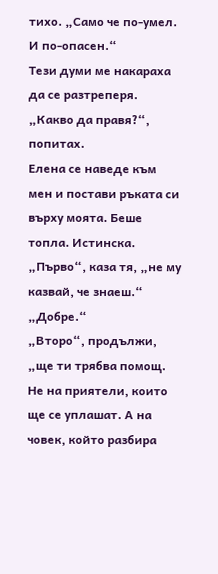тихо. „Само че по-умел. И по-опасен.“
Тези думи ме накараха да се разтреперя.
„Какво да правя?“, попитах.
Елена се наведе към мен и постави ръката си върху моята. Беше топла. Истинска.
„Първо“, каза тя, „не му казвай, че знаеш.“
„Добре.“
„Второ“, продължи, „ще ти трябва помощ. Не на приятели, които ще се уплашат. А на човек, който разбира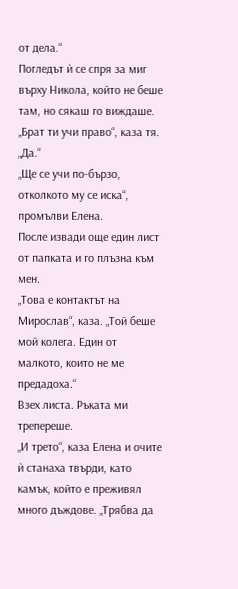от дела.“
Погледът ѝ се спря за миг върху Никола, който не беше там, но сякаш го виждаше.
„Брат ти учи право“, каза тя.
„Да.“
„Ще се учи по-бързо, отколкото му се иска“, промълви Елена.
После извади още един лист от папката и го плъзна към мен.
„Това е контактът на Мирослав“, каза. „Той беше мой колега. Един от малкото, които не ме предадоха.“
Взех листа. Ръката ми трепереше.
„И трето“, каза Елена и очите ѝ станаха твърди, като камък, който е преживял много дъждове. „Трябва да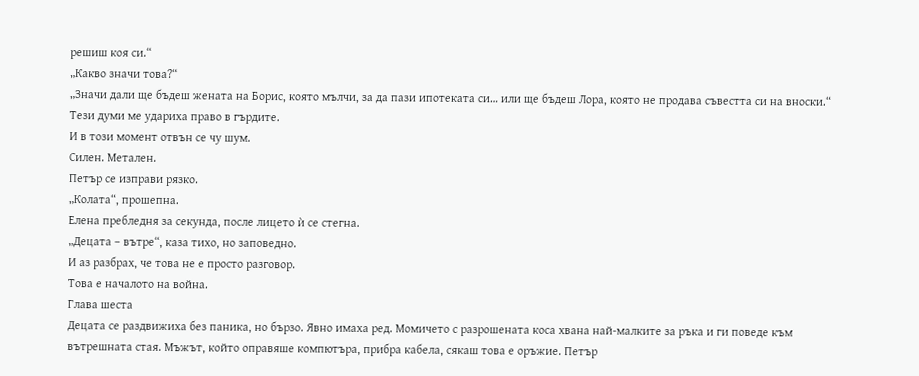решиш коя си.“
„Какво значи това?“
„Значи дали ще бъдеш жената на Борис, която мълчи, за да пази ипотеката си… или ще бъдеш Лора, която не продава съвестта си на вноски.“
Тези думи ме удариха право в гърдите.
И в този момент отвън се чу шум.
Силен. Метален.
Петър се изправи рязко.
„Колата“, прошепна.
Елена пребледня за секунда, после лицето ѝ се стегна.
„Децата – вътре“, каза тихо, но заповедно.
И аз разбрах, че това не е просто разговор.
Това е началото на война.
Глава шеста
Децата се раздвижиха без паника, но бързо. Явно имаха ред. Момичето с разрошената коса хвана най-малките за ръка и ги поведе към вътрешната стая. Мъжът, който оправяше компютъра, прибра кабела, сякаш това е оръжие. Петър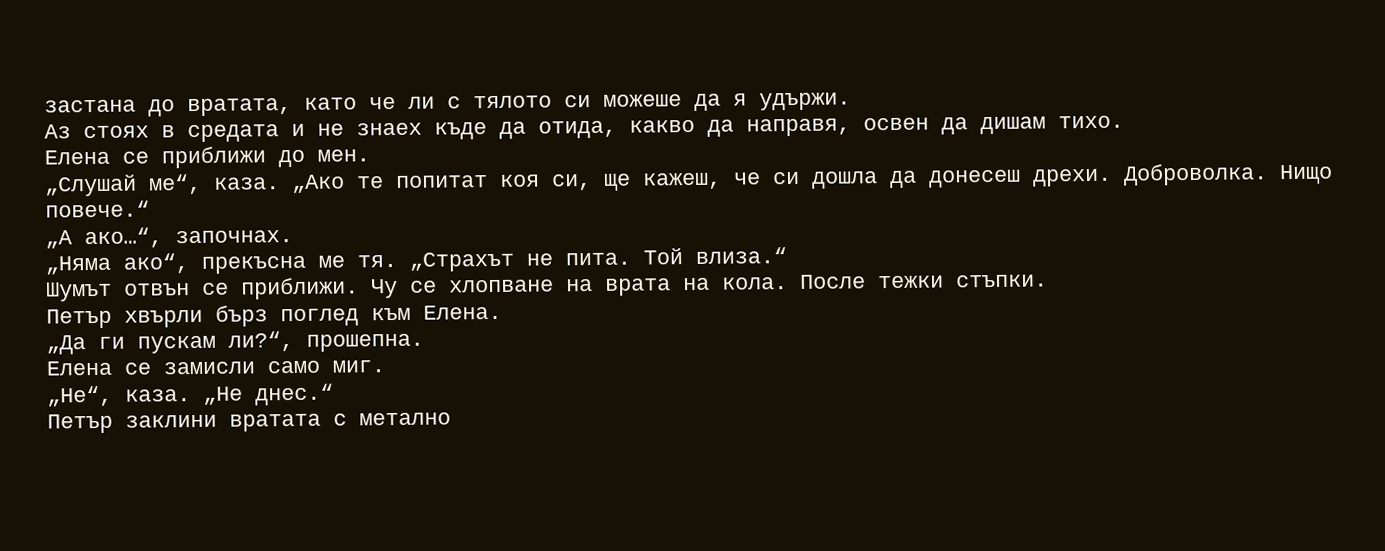застана до вратата, като че ли с тялото си можеше да я удържи.
Аз стоях в средата и не знаех къде да отида, какво да направя, освен да дишам тихо.
Елена се приближи до мен.
„Слушай ме“, каза. „Ако те попитат коя си, ще кажеш, че си дошла да донесеш дрехи. Доброволка. Нищо повече.“
„А ако…“, започнах.
„Няма ако“, прекъсна ме тя. „Страхът не пита. Той влиза.“
Шумът отвън се приближи. Чу се хлопване на врата на кола. После тежки стъпки.
Петър хвърли бърз поглед към Елена.
„Да ги пускам ли?“, прошепна.
Елена се замисли само миг.
„Не“, каза. „Не днес.“
Петър заклини вратата с метално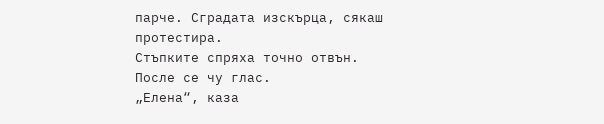парче. Сградата изскърца, сякаш протестира.
Стъпките спряха точно отвън.
После се чу глас.
„Елена“, каза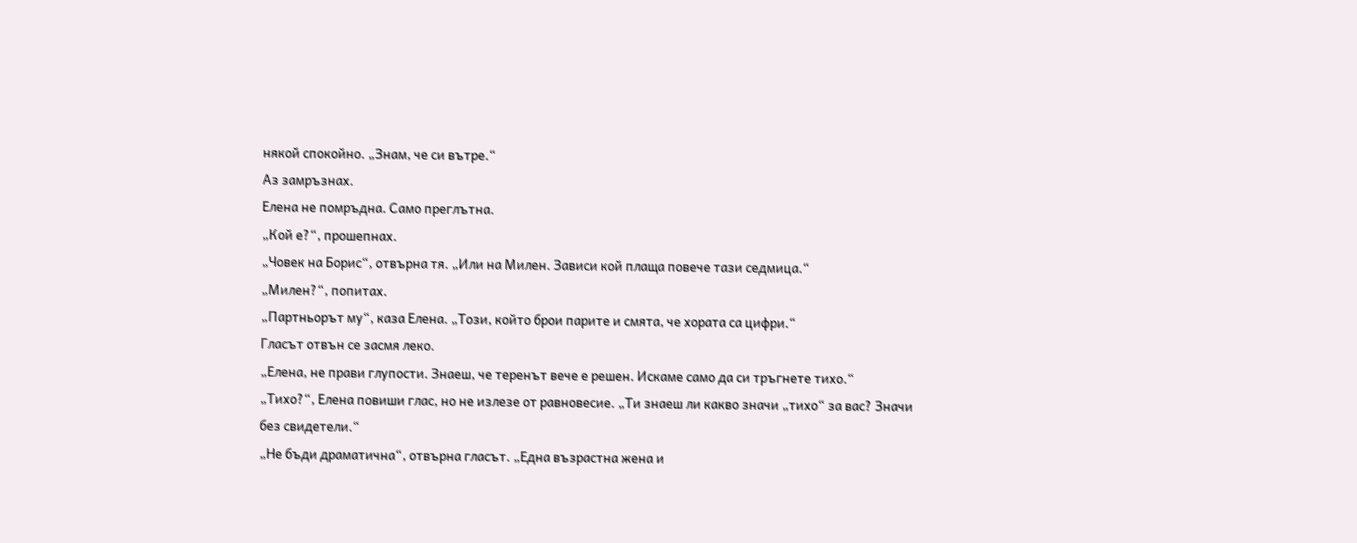някой спокойно. „Знам, че си вътре.“
Аз замръзнах.
Елена не помръдна. Само преглътна.
„Кой е?“, прошепнах.
„Човек на Борис“, отвърна тя. „Или на Милен. Зависи кой плаща повече тази седмица.“
„Милен?“, попитах.
„Партньорът му“, каза Елена. „Този, който брои парите и смята, че хората са цифри.“
Гласът отвън се засмя леко.
„Елена, не прави глупости. Знаеш, че теренът вече е решен. Искаме само да си тръгнете тихо.“
„Тихо?“, Елена повиши глас, но не излезе от равновесие. „Ти знаеш ли какво значи „тихо“ за вас? Значи без свидетели.“
„Не бъди драматична“, отвърна гласът. „Една възрастна жена и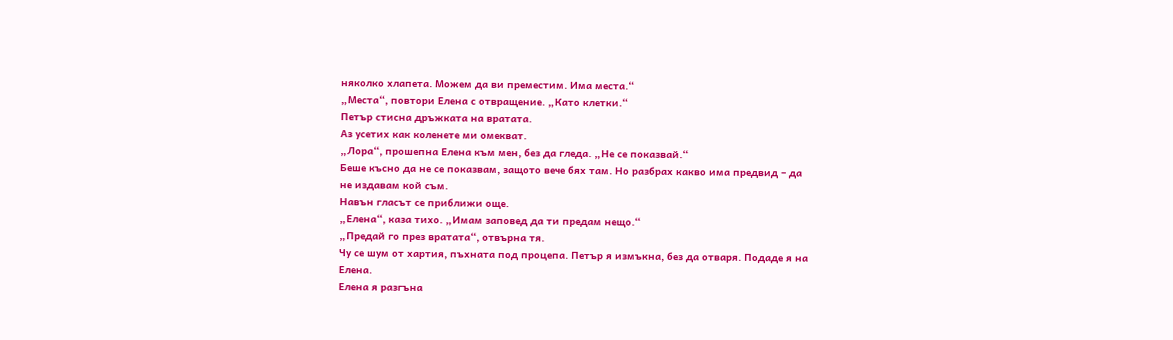няколко хлапета. Можем да ви преместим. Има места.“
„Места“, повтори Елена с отвращение. „Като клетки.“
Петър стисна дръжката на вратата.
Аз усетих как коленете ми омекват.
„Лора“, прошепна Елена към мен, без да гледа. „Не се показвай.“
Беше късно да не се показвам, защото вече бях там. Но разбрах какво има предвид – да не издавам кой съм.
Навън гласът се приближи още.
„Елена“, каза тихо. „Имам заповед да ти предам нещо.“
„Предай го през вратата“, отвърна тя.
Чу се шум от хартия, пъхната под процепа. Петър я измъкна, без да отваря. Подаде я на Елена.
Елена я разгъна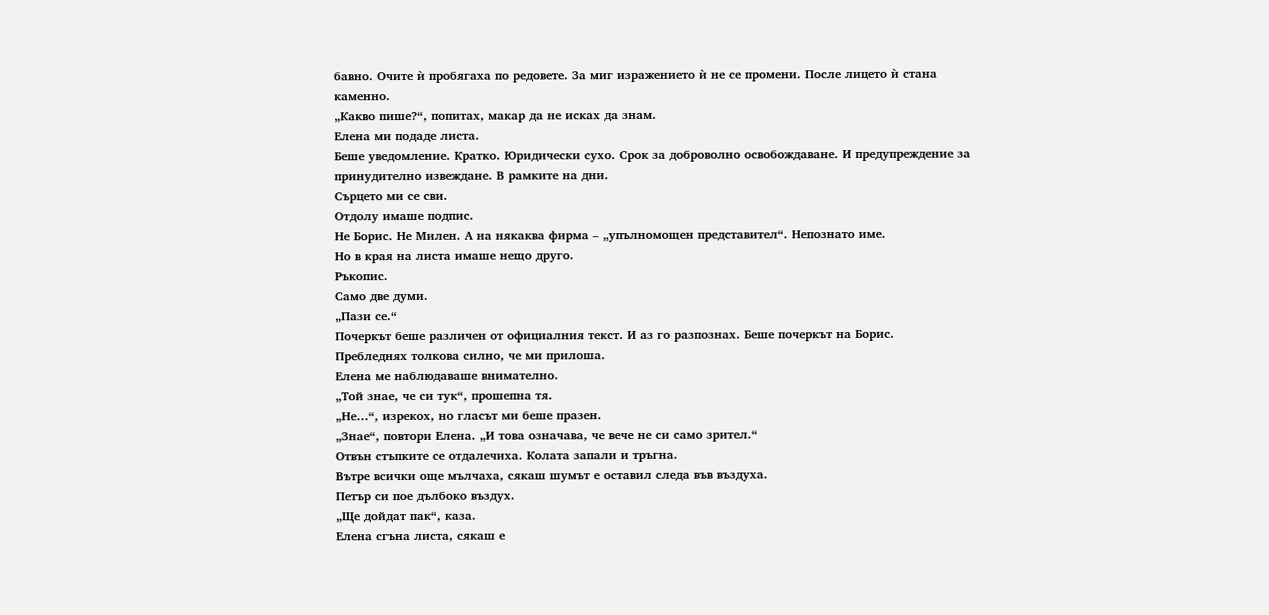бавно. Очите ѝ пробягаха по редовете. За миг изражението ѝ не се промени. После лицето ѝ стана каменно.
„Какво пише?“, попитах, макар да не исках да знам.
Елена ми подаде листа.
Беше уведомление. Кратко. Юридически сухо. Срок за доброволно освобождаване. И предупреждение за принудително извеждане. В рамките на дни.
Сърцето ми се сви.
Отдолу имаше подпис.
Не Борис. Не Милен. А на някаква фирма – „упълномощен представител“. Непознато име.
Но в края на листа имаше нещо друго.
Ръкопис.
Само две думи.
„Пази се.“
Почеркът беше различен от официалния текст. И аз го разпознах. Беше почеркът на Борис.
Пребледнях толкова силно, че ми прилоша.
Елена ме наблюдаваше внимателно.
„Той знае, че си тук“, прошепна тя.
„Не…“, изрекох, но гласът ми беше празен.
„Знае“, повтори Елена. „И това означава, че вече не си само зрител.“
Отвън стъпките се отдалечиха. Колата запали и тръгна.
Вътре всички още мълчаха, сякаш шумът е оставил следа във въздуха.
Петър си пое дълбоко въздух.
„Ще дойдат пак“, каза.
Елена сгъна листа, сякаш е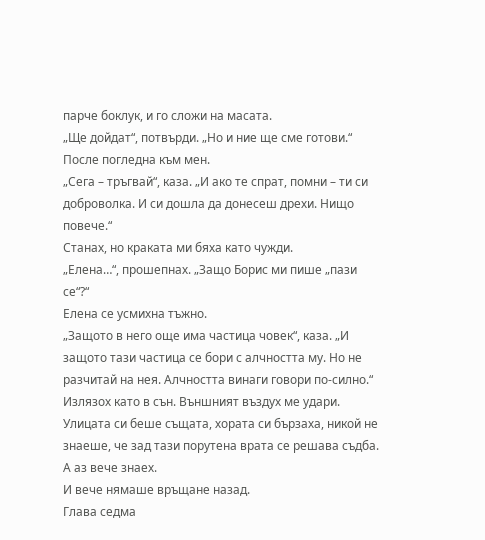парче боклук, и го сложи на масата.
„Ще дойдат“, потвърди. „Но и ние ще сме готови.“
После погледна към мен.
„Сега – тръгвай“, каза. „И ако те спрат, помни – ти си доброволка. И си дошла да донесеш дрехи. Нищо повече.“
Станах, но краката ми бяха като чужди.
„Елена…“, прошепнах. „Защо Борис ми пише „пази се“?“
Елена се усмихна тъжно.
„Защото в него още има частица човек“, каза. „И защото тази частица се бори с алчността му. Но не разчитай на нея. Алчността винаги говори по-силно.“
Излязох като в сън. Външният въздух ме удари. Улицата си беше същата, хората си бързаха, никой не знаеше, че зад тази порутена врата се решава съдба.
А аз вече знаех.
И вече нямаше връщане назад.
Глава седма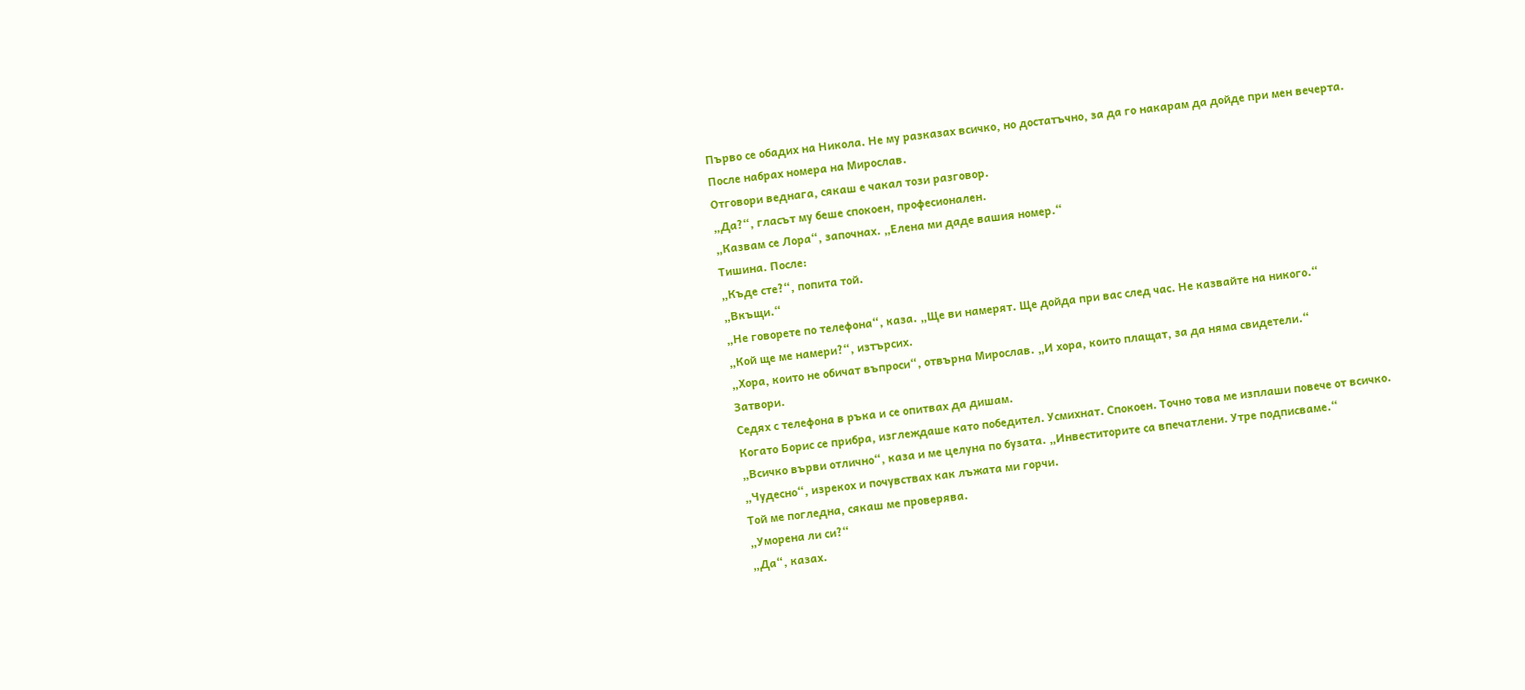Първо се обадих на Никола. Не му разказах всичко, но достатъчно, за да го накарам да дойде при мен вечерта.
После набрах номера на Мирослав.
Отговори веднага, сякаш е чакал този разговор.
„Да?“, гласът му беше спокоен, професионален.
„Казвам се Лора“, започнах. „Елена ми даде вашия номер.“
Тишина. После:
„Къде сте?“, попита той.
„Вкъщи.“
„Не говорете по телефона“, каза. „Ще ви намерят. Ще дойда при вас след час. Не казвайте на никого.“
„Кой ще ме намери?“, изтърсих.
„Хора, които не обичат въпроси“, отвърна Мирослав. „И хора, които плащат, за да няма свидетели.“
Затвори.
Седях с телефона в ръка и се опитвах да дишам.
Когато Борис се прибра, изглеждаше като победител. Усмихнат. Спокоен. Точно това ме изплаши повече от всичко.
„Всичко върви отлично“, каза и ме целуна по бузата. „Инвеститорите са впечатлени. Утре подписваме.“
„Чудесно“, изрекох и почувствах как лъжата ми горчи.
Той ме погледна, сякаш ме проверява.
„Уморена ли си?“
„Да“, казах.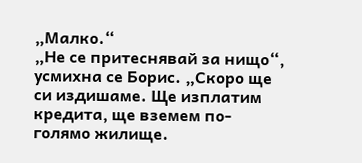„Малко.“
„Не се притеснявай за нищо“, усмихна се Борис. „Скоро ще си издишаме. Ще изплатим кредита, ще вземем по-голямо жилище.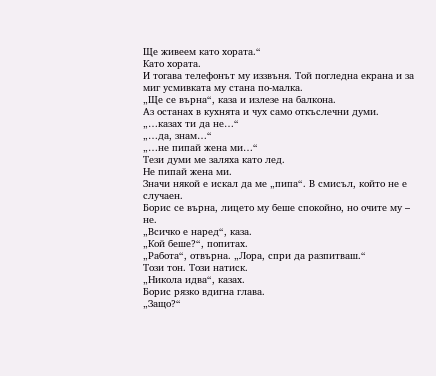Ще живеем като хората.“
Като хората.
И тогава телефонът му иззвъня. Той погледна екрана и за миг усмивката му стана по-малка.
„Ще се върна“, каза и излезе на балкона.
Аз останах в кухнята и чух само откъслечни думи.
„…казах ти да не…“
„…да, знам…“
„…не пипай жена ми…“
Тези думи ме заляха като лед.
Не пипай жена ми.
Значи някой е искал да ме „пипа“. В смисъл, който не е случаен.
Борис се върна, лицето му беше спокойно, но очите му – не.
„Всичко е наред“, каза.
„Кой беше?“, попитах.
„Работа“, отвърна. „Лора, спри да разпитваш.“
Този тон. Този натиск.
„Никола идва“, казах.
Борис рязко вдигна глава.
„Защо?“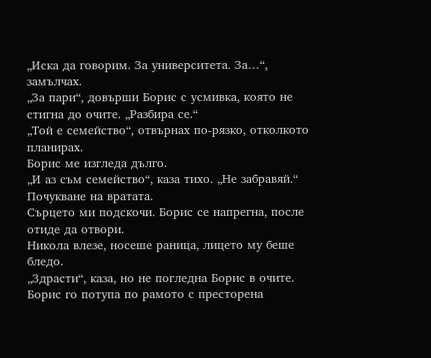„Иска да говорим. За университета. За…“, замълчах.
„За пари“, довърши Борис с усмивка, която не стигна до очите. „Разбира се.“
„Той е семейство“, отвърнах по-рязко, отколкото планирах.
Борис ме изгледа дълго.
„И аз съм семейство“, каза тихо. „Не забравяй.“
Почукване на вратата.
Сърцето ми подскочи. Борис се напрегна, после отиде да отвори.
Никола влезе, носеше раница, лицето му беше бледо.
„Здрасти“, каза, но не погледна Борис в очите.
Борис го потупа по рамото с престорена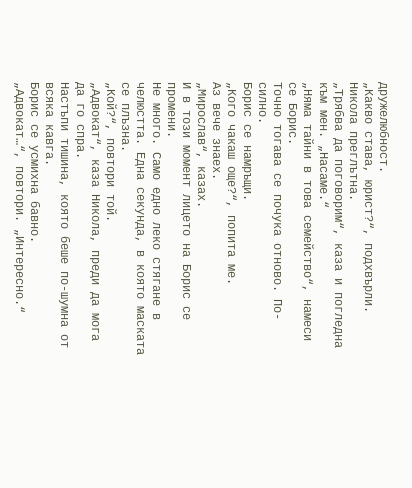дружелюбност.
„Какво става, юрист?“, подхвърли.
Никола преглътна.
„Трябва да поговорим“, каза и погледна към мен. „Насаме.“
„Няма тайни в това семейство“, намеси се Борис.
Точно тогава се почука отново. По-силно.
Борис се намръщи.
„Кого чакаш още?“, попита ме.
Аз вече знаех.
„Мирослав“, казах.
И в този момент лицето на Борис се промени.
Не много. Само едно леко стягане в челюстта. Една секунда, в която маската се плъзна.
„Кой?“, повтори той.
„Адвокат“, каза Никола, преди да мога да го спра.
Настъпи тишина, която беше по-шумна от всяка кавга.
Борис се усмихна бавно.
„Адвокат…“, повтори. „Интересно.“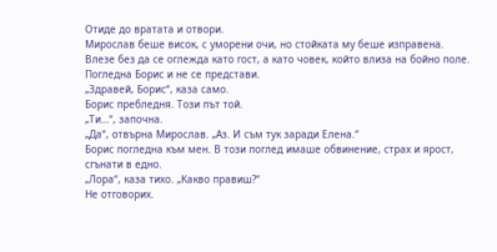Отиде до вратата и отвори.
Мирослав беше висок, с уморени очи, но стойката му беше изправена. Влезе без да се оглежда като гост, а като човек, който влиза на бойно поле.
Погледна Борис и не се представи.
„Здравей, Борис“, каза само.
Борис пребледня. Този път той.
„Ти…“, започна.
„Да“, отвърна Мирослав. „Аз. И съм тук заради Елена.“
Борис погледна към мен. В този поглед имаше обвинение, страх и ярост, сгънати в едно.
„Лора“, каза тихо. „Какво правиш?“
Не отговорих.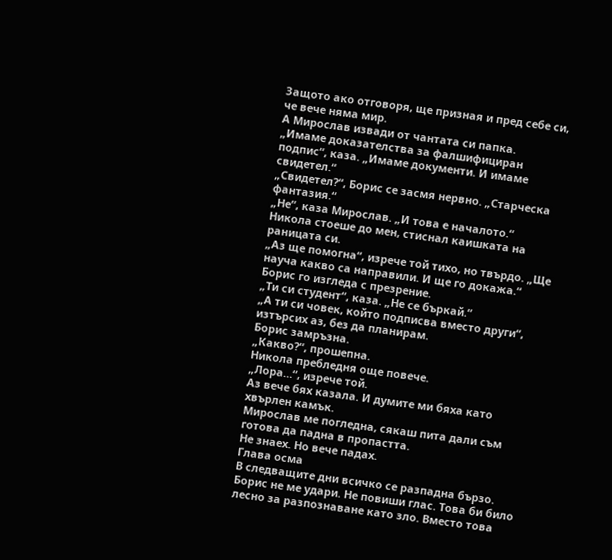Защото ако отговоря, ще призная и пред себе си, че вече няма мир.
А Мирослав извади от чантата си папка.
„Имаме доказателства за фалшифициран подпис“, каза. „Имаме документи. И имаме свидетел.“
„Свидетел?“, Борис се засмя нервно. „Старческа фантазия.“
„Не“, каза Мирослав. „И това е началото.“
Никола стоеше до мен, стиснал каишката на раницата си.
„Аз ще помогна“, изрече той тихо, но твърдо. „Ще науча какво са направили. И ще го докажа.“
Борис го изгледа с презрение.
„Ти си студент“, каза. „Не се бъркай.“
„А ти си човек, който подписва вместо други“, изтърсих аз, без да планирам.
Борис замръзна.
„Какво?“, прошепна.
Никола пребледня още повече.
„Лора…“, изрече той.
Аз вече бях казала. И думите ми бяха като хвърлен камък.
Мирослав ме погледна, сякаш пита дали съм готова да падна в пропастта.
Не знаех. Но вече падах.
Глава осма
В следващите дни всичко се разпадна бързо.
Борис не ме удари. Не повиши глас. Това би било лесно за разпознаване като зло. Вместо това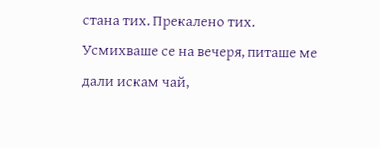стана тих. Прекалено тих. Усмихваше се на вечеря, питаше ме дали искам чай,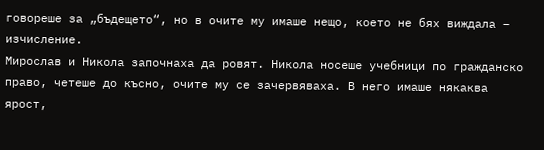говореше за „бъдещето“, но в очите му имаше нещо, което не бях виждала – изчисление.
Мирослав и Никола започнаха да ровят. Никола носеше учебници по гражданско право, четеше до късно, очите му се зачервяваха. В него имаше някаква ярост,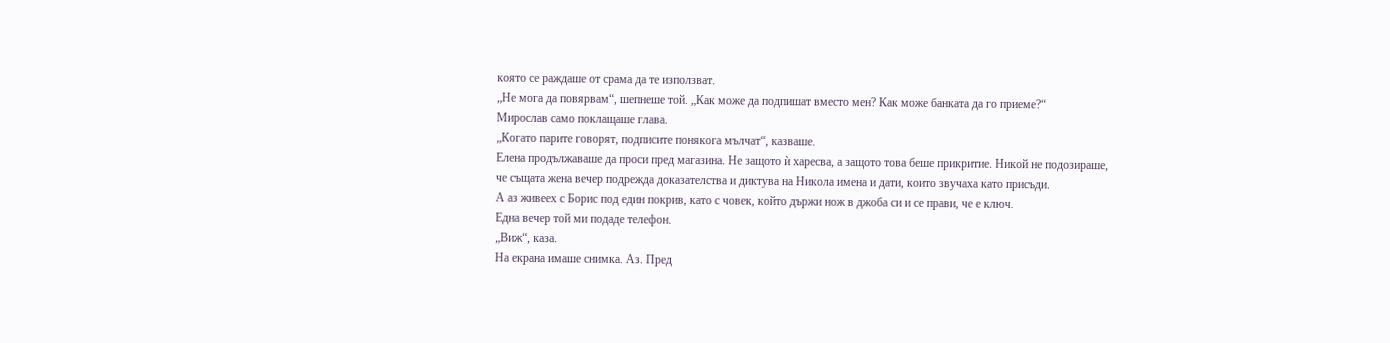която се раждаше от срама да те използват.
„Не мога да повярвам“, шепнеше той. „Как може да подпишат вместо мен? Как може банката да го приеме?“
Мирослав само поклащаше глава.
„Когато парите говорят, подписите понякога мълчат“, казваше.
Елена продължаваше да проси пред магазина. Не защото ѝ харесва, а защото това беше прикритие. Никой не подозираше, че същата жена вечер подрежда доказателства и диктува на Никола имена и дати, които звучаха като присъди.
А аз живеех с Борис под един покрив, като с човек, който държи нож в джоба си и се прави, че е ключ.
Една вечер той ми подаде телефон.
„Виж“, каза.
На екрана имаше снимка. Аз. Пред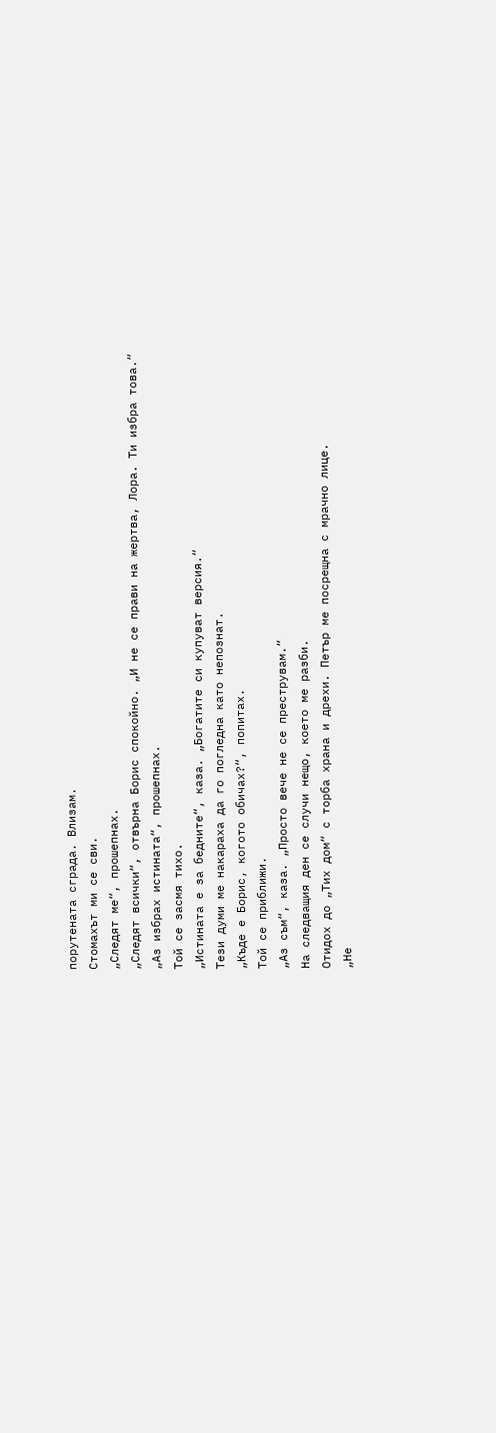порутената сграда. Влизам.
Стомахът ми се сви.
„Следят ме“, прошепнах.
„Следят всички“, отвърна Борис спокойно. „И не се прави на жертва, Лора. Ти избра това.“
„Аз избрах истината“, прошепнах.
Той се засмя тихо.
„Истината е за бедните“, каза. „Богатите си купуват версия.“
Тези думи ме накараха да го погледна като непознат.
„Къде е Борис, когото обичах?“, попитах.
Той се приближи.
„Аз съм“, каза. „Просто вече не се преструвам.“
На следващия ден се случи нещо, което ме разби.
Отидох до „Тих дом“ с торба храна и дрехи. Петър ме посрещна с мрачно лице.
„Не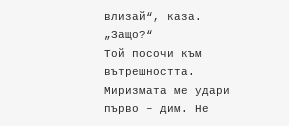влизай“, каза.
„Защо?“
Той посочи към вътрешността.
Миризмата ме удари първо – дим. Не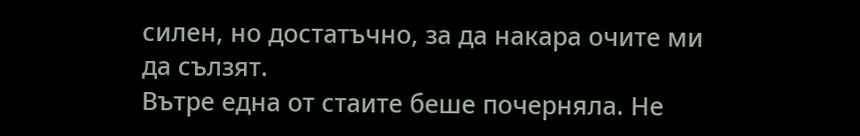силен, но достатъчно, за да накара очите ми да сълзят.
Вътре една от стаите беше почерняла. Не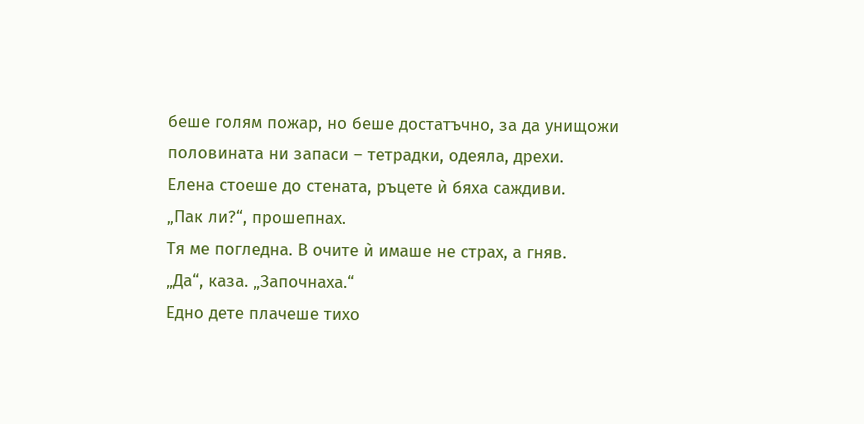беше голям пожар, но беше достатъчно, за да унищожи половината ни запаси – тетрадки, одеяла, дрехи.
Елена стоеше до стената, ръцете ѝ бяха саждиви.
„Пак ли?“, прошепнах.
Тя ме погледна. В очите ѝ имаше не страх, а гняв.
„Да“, каза. „Започнаха.“
Едно дете плачеше тихо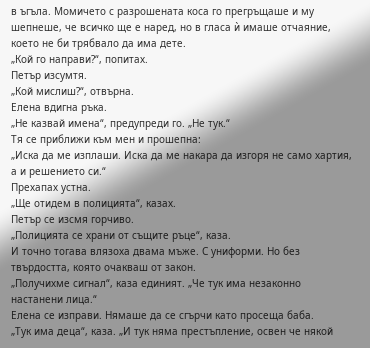в ъгъла. Момичето с разрошената коса го прегръщаше и му шепнеше, че всичко ще е наред, но в гласа ѝ имаше отчаяние, което не би трябвало да има дете.
„Кой го направи?“, попитах.
Петър изсумтя.
„Кой мислиш?“, отвърна.
Елена вдигна ръка.
„Не казвай имена“, предупреди го. „Не тук.“
Тя се приближи към мен и прошепна:
„Иска да ме изплаши. Иска да ме накара да изгоря не само хартия, а и решението си.“
Прехапах устна.
„Ще отидем в полицията“, казах.
Петър се изсмя горчиво.
„Полицията се храни от същите ръце“, каза.
И точно тогава влязоха двама мъже. С униформи. Но без твърдостта, която очакваш от закон.
„Получихме сигнал“, каза единият. „Че тук има незаконно настанени лица.“
Елена се изправи. Нямаше да се сгърчи като просеща баба.
„Тук има деца“, каза. „И тук няма престъпление, освен че някой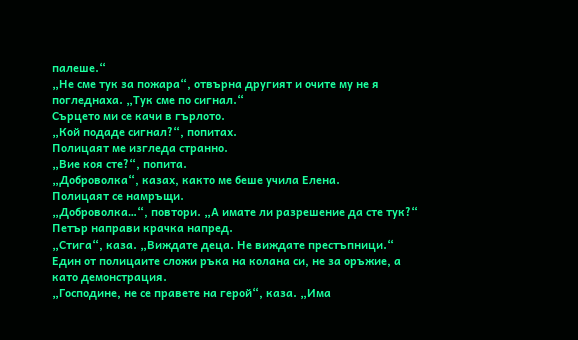палеше.“
„Не сме тук за пожара“, отвърна другият и очите му не я погледнаха. „Тук сме по сигнал.“
Сърцето ми се качи в гърлото.
„Кой подаде сигнал?“, попитах.
Полицаят ме изгледа странно.
„Вие коя сте?“, попита.
„Доброволка“, казах, както ме беше учила Елена.
Полицаят се намръщи.
„Доброволка…“, повтори. „А имате ли разрешение да сте тук?“
Петър направи крачка напред.
„Стига“, каза. „Виждате деца. Не виждате престъпници.“
Един от полицаите сложи ръка на колана си, не за оръжие, а като демонстрация.
„Господине, не се правете на герой“, каза. „Има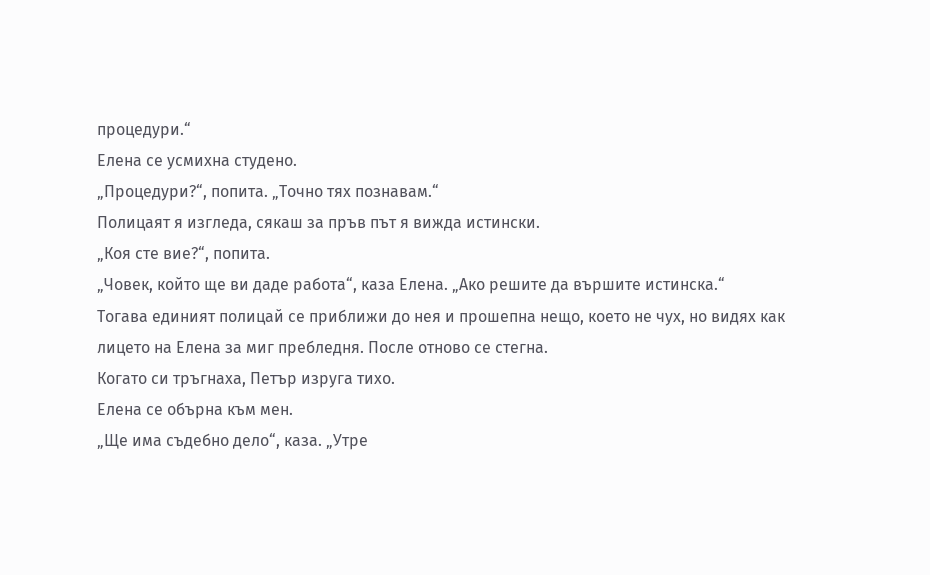процедури.“
Елена се усмихна студено.
„Процедури?“, попита. „Точно тях познавам.“
Полицаят я изгледа, сякаш за пръв път я вижда истински.
„Коя сте вие?“, попита.
„Човек, който ще ви даде работа“, каза Елена. „Ако решите да вършите истинска.“
Тогава единият полицай се приближи до нея и прошепна нещо, което не чух, но видях как лицето на Елена за миг пребледня. После отново се стегна.
Когато си тръгнаха, Петър изруга тихо.
Елена се обърна към мен.
„Ще има съдебно дело“, каза. „Утре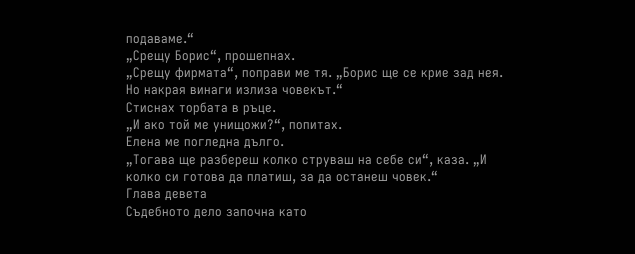подаваме.“
„Срещу Борис“, прошепнах.
„Срещу фирмата“, поправи ме тя. „Борис ще се крие зад нея. Но накрая винаги излиза човекът.“
Стиснах торбата в ръце.
„И ако той ме унищожи?“, попитах.
Елена ме погледна дълго.
„Тогава ще разбереш колко струваш на себе си“, каза. „И колко си готова да платиш, за да останеш човек.“
Глава девета
Съдебното дело започна като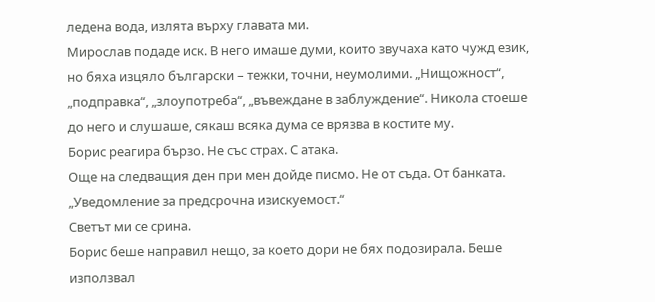ледена вода, излята върху главата ми.
Мирослав подаде иск. В него имаше думи, които звучаха като чужд език, но бяха изцяло български – тежки, точни, неумолими. „Нищожност“, „подправка“, „злоупотреба“, „въвеждане в заблуждение“. Никола стоеше до него и слушаше, сякаш всяка дума се врязва в костите му.
Борис реагира бързо. Не със страх. С атака.
Още на следващия ден при мен дойде писмо. Не от съда. От банката.
„Уведомление за предсрочна изискуемост.“
Светът ми се срина.
Борис беше направил нещо, за което дори не бях подозирала. Беше използвал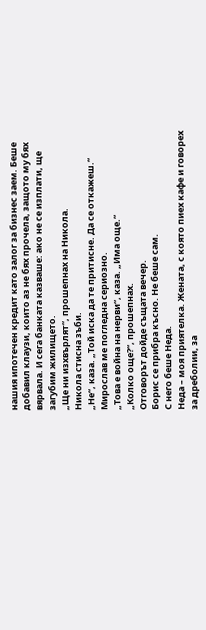нашия ипотечен кредит като залог за бизнес заем. Беше добавил клаузи, които аз не бях прочела, защото му бях вярвала. И сега банката казваше: ако не се изплати, ще загубим жилището.
„Ще ни изхвърлят“, прошепнах на Никола.
Никола стисна зъби.
„Не“, каза. „Той иска да те притисне. Да се откажеш.“
Мирослав ме погледна сериозно.
„Това е война на нерви“, каза. „Има още.“
„Колко още?“, прошепнах.
Отговорът дойде същата вечер.
Борис се прибра късно. Не беше сам.
С него беше Неда.
Неда – моя приятелка. Жената, с която пиех кафе и говорех за дреболии, за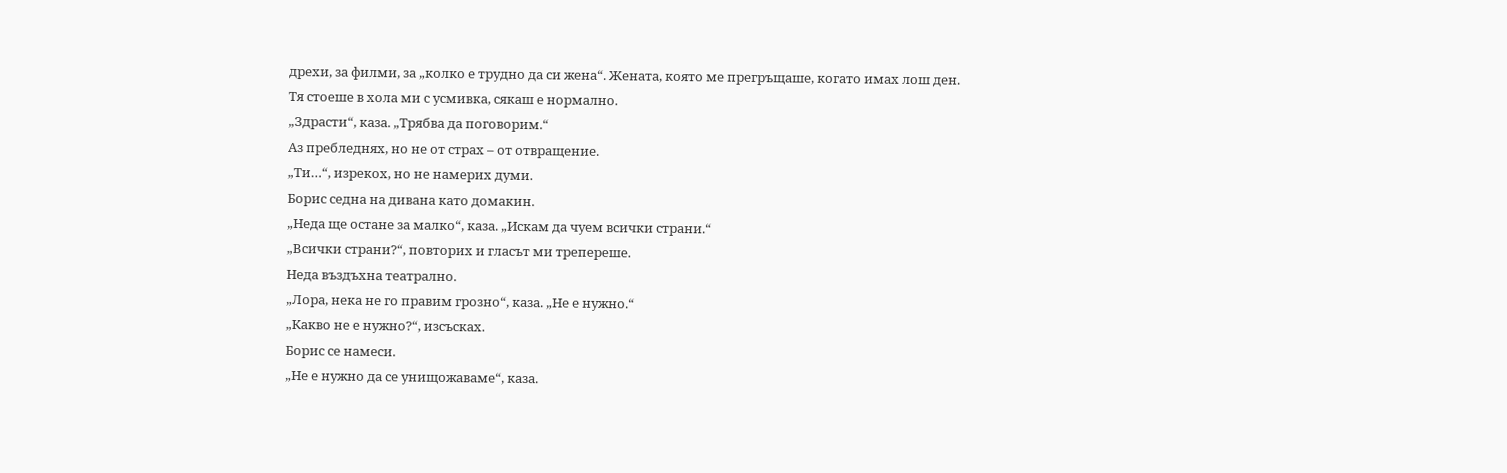дрехи, за филми, за „колко е трудно да си жена“. Жената, която ме прегръщаше, когато имах лош ден.
Тя стоеше в хола ми с усмивка, сякаш е нормално.
„Здрасти“, каза. „Трябва да поговорим.“
Аз пребледнях, но не от страх – от отвращение.
„Ти…“, изрекох, но не намерих думи.
Борис седна на дивана като домакин.
„Неда ще остане за малко“, каза. „Искам да чуем всички страни.“
„Всички страни?“, повторих и гласът ми трепереше.
Неда въздъхна театрално.
„Лора, нека не го правим грозно“, каза. „Не е нужно.“
„Какво не е нужно?“, изсъсках.
Борис се намеси.
„Не е нужно да се унищожаваме“, каза.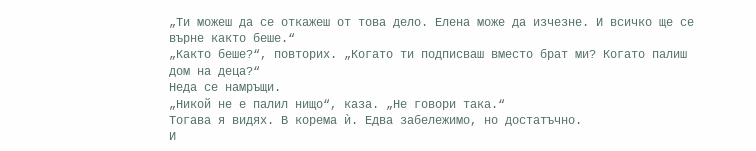„Ти можеш да се откажеш от това дело. Елена може да изчезне. И всичко ще се върне както беше.“
„Както беше?“, повторих. „Когато ти подписваш вместо брат ми? Когато палиш дом на деца?“
Неда се намръщи.
„Никой не е палил нищо“, каза. „Не говори така.“
Тогава я видях. В корема ѝ. Едва забележимо, но достатъчно.
И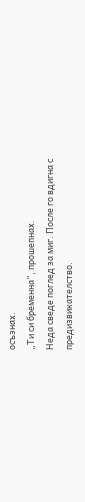осъзнах.
„Ти си бременна“, прошепнах.
Неда сведе поглед за миг. После го вдигна с предизвикателство.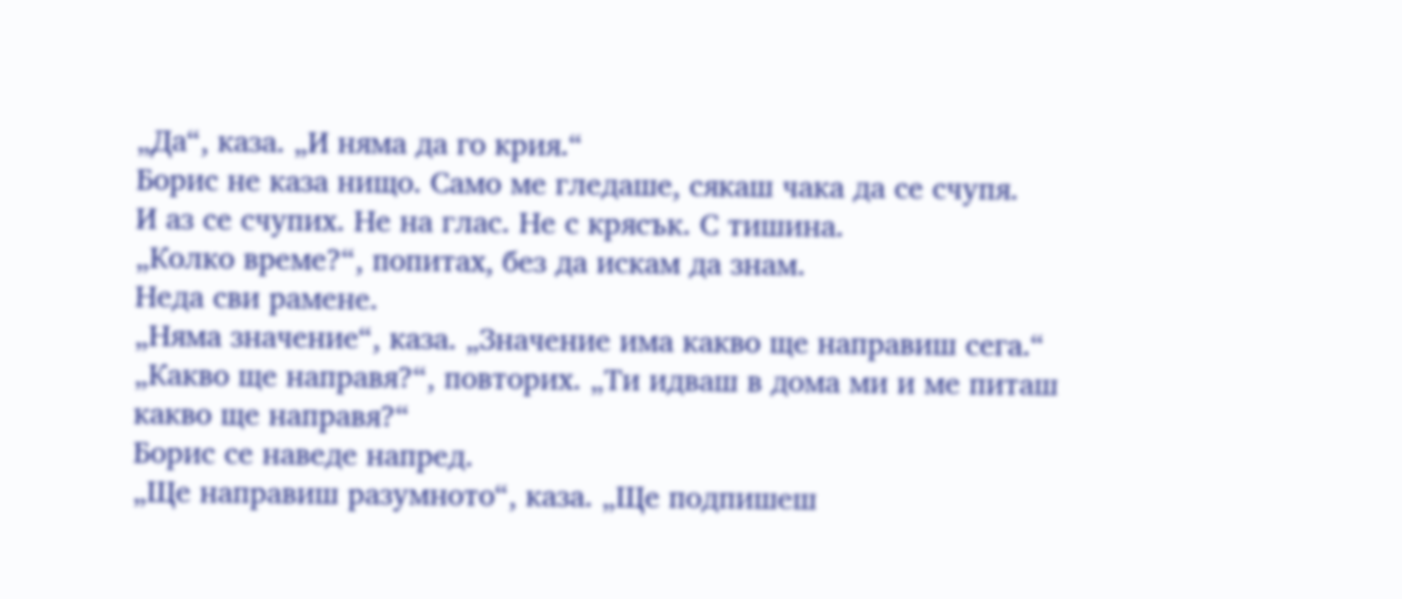„Да“, каза. „И няма да го крия.“
Борис не каза нищо. Само ме гледаше, сякаш чака да се счупя.
И аз се счупих. Не на глас. Не с крясък. С тишина.
„Колко време?“, попитах, без да искам да знам.
Неда сви рамене.
„Няма значение“, каза. „Значение има какво ще направиш сега.“
„Какво ще направя?“, повторих. „Ти идваш в дома ми и ме питаш какво ще направя?“
Борис се наведе напред.
„Ще направиш разумното“, каза. „Ще подпишеш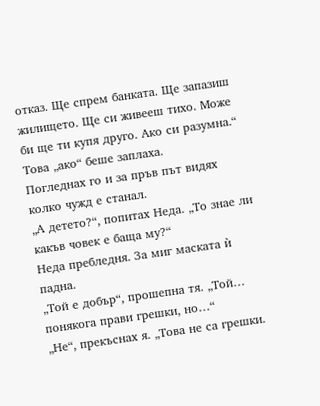отказ. Ще спрем банката. Ще запазиш жилището. Ще си живееш тихо. Може би ще ти купя друго. Ако си разумна.“
Това „ако“ беше заплаха.
Погледнах го и за пръв път видях колко чужд е станал.
„А детето?“, попитах Неда. „То знае ли какъв човек е баща му?“
Неда пребледня. За миг маската ѝ падна.
„Той е добър“, прошепна тя. „Той… понякога прави грешки, но…“
„Не“, прекъснах я. „Това не са грешки.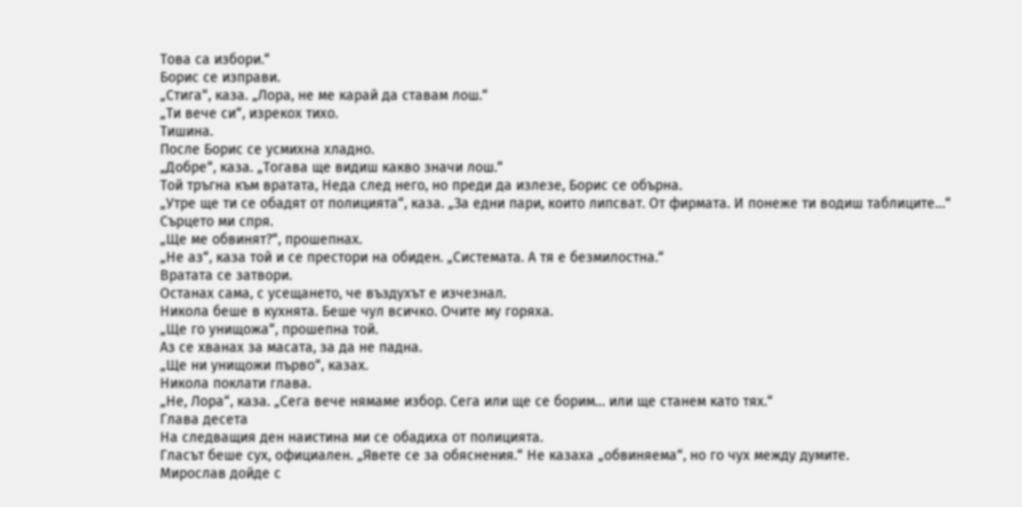Това са избори.“
Борис се изправи.
„Стига“, каза. „Лора, не ме карай да ставам лош.“
„Ти вече си“, изрекох тихо.
Тишина.
После Борис се усмихна хладно.
„Добре“, каза. „Тогава ще видиш какво значи лош.“
Той тръгна към вратата, Неда след него, но преди да излезе, Борис се обърна.
„Утре ще ти се обадят от полицията“, каза. „За едни пари, които липсват. От фирмата. И понеже ти водиш таблиците…“
Сърцето ми спря.
„Ще ме обвинят?“, прошепнах.
„Не аз“, каза той и се престори на обиден. „Системата. А тя е безмилостна.“
Вратата се затвори.
Останах сама, с усещането, че въздухът е изчезнал.
Никола беше в кухнята. Беше чул всичко. Очите му горяха.
„Ще го унищожа“, прошепна той.
Аз се хванах за масата, за да не падна.
„Ще ни унищожи първо“, казах.
Никола поклати глава.
„Не, Лора“, каза. „Сега вече нямаме избор. Сега или ще се борим… или ще станем като тях.“
Глава десета
На следващия ден наистина ми се обадиха от полицията.
Гласът беше сух, официален. „Явете се за обяснения.“ Не казаха „обвиняема“, но го чух между думите.
Мирослав дойде с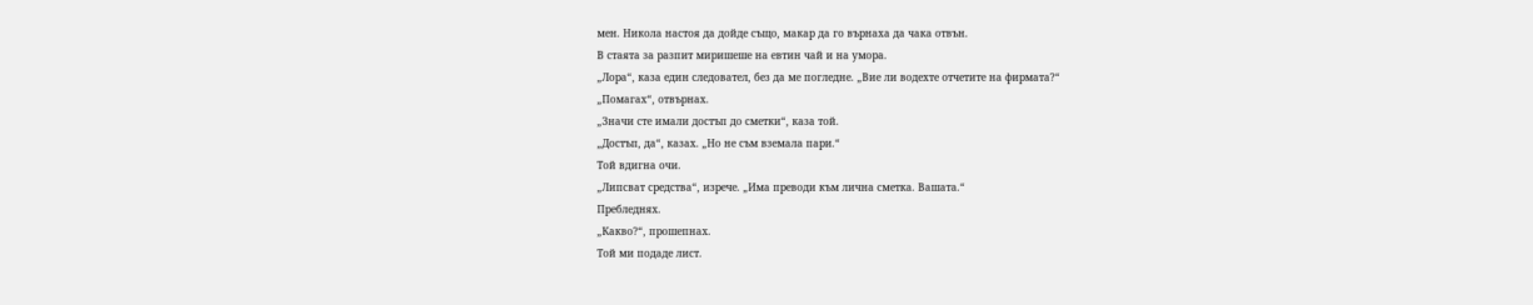мен. Никола настоя да дойде също, макар да го върнаха да чака отвън.
В стаята за разпит миришеше на евтин чай и на умора.
„Лора“, каза един следовател, без да ме погледне. „Вие ли водехте отчетите на фирмата?“
„Помагах“, отвърнах.
„Значи сте имали достъп до сметки“, каза той.
„Достъп, да“, казах. „Но не съм вземала пари.“
Той вдигна очи.
„Липсват средства“, изрече. „Има преводи към лична сметка. Вашата.“
Пребледнях.
„Какво?“, прошепнах.
Той ми подаде лист.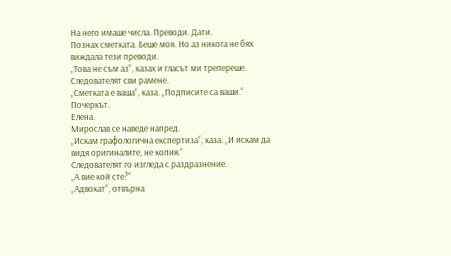На него имаше числа. Преводи. Дати.
Познах сметката. Беше моя. Но аз никога не бях виждала тези преводи.
„Това не съм аз“, казах и гласът ми трепереше.
Следователят сви рамене.
„Сметката е ваша“, каза. „Подписите са ваши.“
Почеркът.
Елена.
Мирослав се наведе напред.
„Искам графологична експертиза“, каза. „И искам да видя оригиналите, не копия.“
Следователят го изгледа с раздразнение.
„А вие кой сте?“
„Адвокат“, отвърна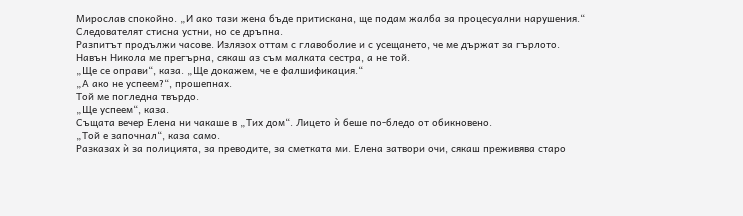Мирослав спокойно. „И ако тази жена бъде притискана, ще подам жалба за процесуални нарушения.“
Следователят стисна устни, но се дръпна.
Разпитът продължи часове. Излязох оттам с главоболие и с усещането, че ме държат за гърлото.
Навън Никола ме прегърна, сякаш аз съм малката сестра, а не той.
„Ще се оправи“, каза. „Ще докажем, че е фалшификация.“
„А ако не успеем?“, прошепнах.
Той ме погледна твърдо.
„Ще успеем“, каза.
Същата вечер Елена ни чакаше в „Тих дом“. Лицето ѝ беше по-бледо от обикновено.
„Той е започнал“, каза само.
Разказах ѝ за полицията, за преводите, за сметката ми. Елена затвори очи, сякаш преживява старо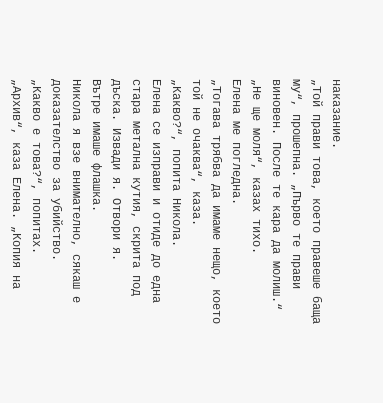наказание.
„Той прави това, което правеше баща му“, прошепна. „Първо те прави виновен. После те кара да молиш.“
„Не ще моля“, казах тихо.
Елена ме погледна.
„Тогава трябва да имаме нещо, което той не очаква“, каза.
„Какво?“, попита Никола.
Елена се изправи и отиде до една стара метална кутия, скрита под дъска. Извади я. Отвори я.
Вътре имаше флашка.
Никола я взе внимателно, сякаш е доказателство за убийство.
„Какво е това?“, попитах.
„Архив“, каза Елена. „Копия на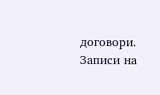договори. Записи на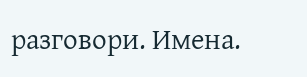разговори. Имена.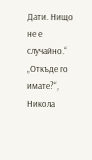Дати. Нищо не е случайно.“
„Откъде го имате?“, Никола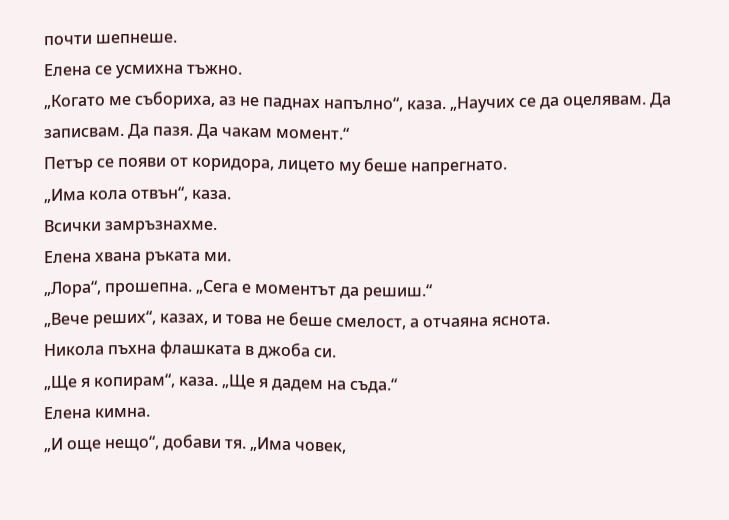почти шепнеше.
Елена се усмихна тъжно.
„Когато ме събориха, аз не паднах напълно“, каза. „Научих се да оцелявам. Да записвам. Да пазя. Да чакам момент.“
Петър се появи от коридора, лицето му беше напрегнато.
„Има кола отвън“, каза.
Всички замръзнахме.
Елена хвана ръката ми.
„Лора“, прошепна. „Сега е моментът да решиш.“
„Вече реших“, казах, и това не беше смелост, а отчаяна яснота.
Никола пъхна флашката в джоба си.
„Ще я копирам“, каза. „Ще я дадем на съда.“
Елена кимна.
„И още нещо“, добави тя. „Има човек,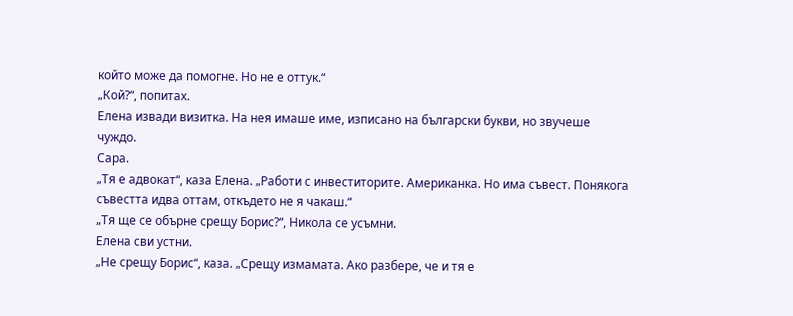който може да помогне. Но не е оттук.“
„Кой?“, попитах.
Елена извади визитка. На нея имаше име, изписано на български букви, но звучеше чуждо.
Сара.
„Тя е адвокат“, каза Елена. „Работи с инвеститорите. Американка. Но има съвест. Понякога съвестта идва оттам, откъдето не я чакаш.“
„Тя ще се обърне срещу Борис?“, Никола се усъмни.
Елена сви устни.
„Не срещу Борис“, каза. „Срещу измамата. Ако разбере, че и тя е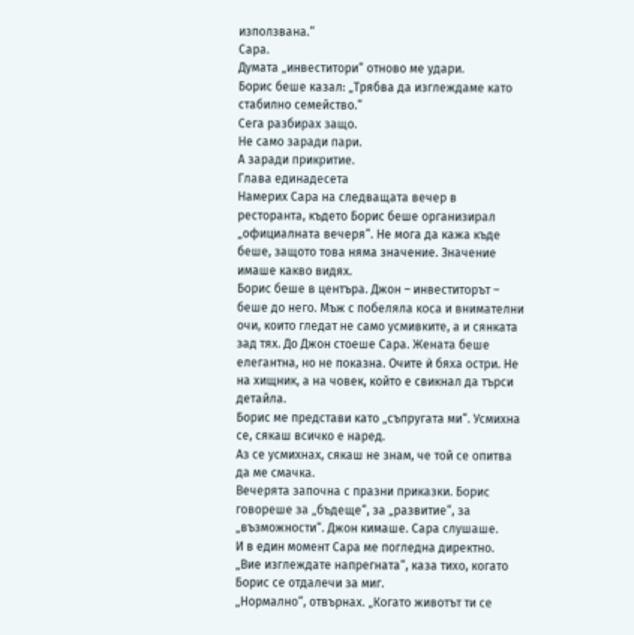използвана.“
Сара.
Думата „инвеститори“ отново ме удари.
Борис беше казал: „Трябва да изглеждаме като стабилно семейство.“
Сега разбирах защо.
Не само заради пари.
А заради прикритие.
Глава единадесета
Намерих Сара на следващата вечер в ресторанта, където Борис беше организирал „официалната вечеря“. Не мога да кажа къде беше, защото това няма значение. Значение имаше какво видях.
Борис беше в центъра. Джон – инвеститорът – беше до него. Мъж с побеляла коса и внимателни очи, които гледат не само усмивките, а и сянката зад тях. До Джон стоеше Сара. Жената беше елегантна, но не показна. Очите ѝ бяха остри. Не на хищник, а на човек, който е свикнал да търси детайла.
Борис ме представи като „съпругата ми“. Усмихна се, сякаш всичко е наред.
Аз се усмихнах, сякаш не знам, че той се опитва да ме смачка.
Вечерята започна с празни приказки. Борис говореше за „бъдеще“, за „развитие“, за „възможности“. Джон кимаше. Сара слушаше.
И в един момент Сара ме погледна директно.
„Вие изглеждате напрегната“, каза тихо, когато Борис се отдалечи за миг.
„Нормално“, отвърнах. „Когато животът ти се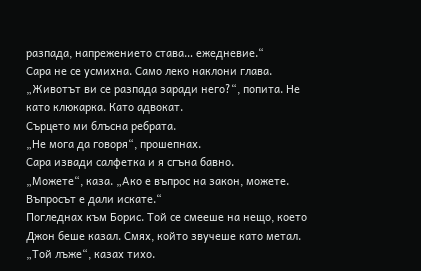разпада, напрежението става… ежедневие.“
Сара не се усмихна. Само леко наклони глава.
„Животът ви се разпада заради него?“, попита. Не като клюкарка. Като адвокат.
Сърцето ми блъсна ребрата.
„Не мога да говоря“, прошепнах.
Сара извади салфетка и я сгъна бавно.
„Можете“, каза. „Ако е въпрос на закон, можете. Въпросът е дали искате.“
Погледнах към Борис. Той се смееше на нещо, което Джон беше казал. Смях, който звучеше като метал.
„Той лъже“, казах тихо.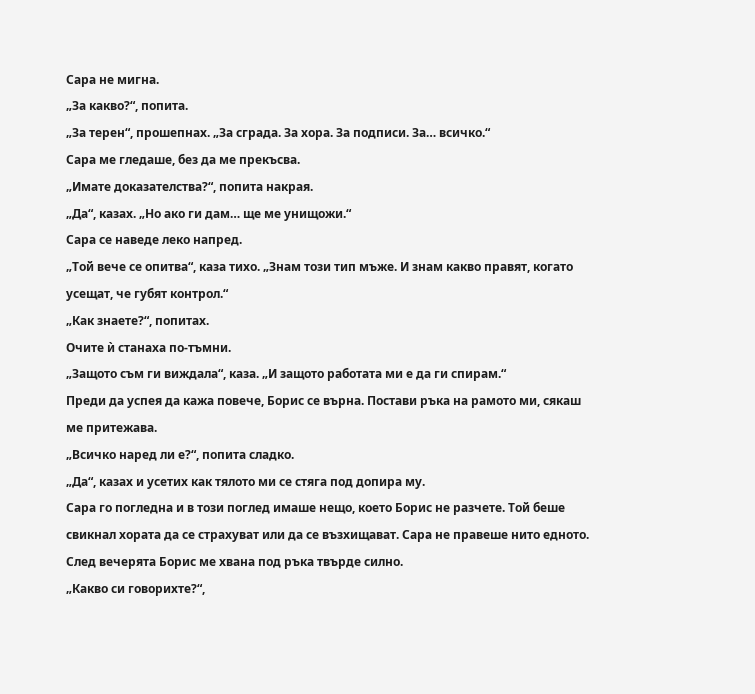Сара не мигна.
„За какво?“, попита.
„За терен“, прошепнах. „За сграда. За хора. За подписи. За… всичко.“
Сара ме гледаше, без да ме прекъсва.
„Имате доказателства?“, попита накрая.
„Да“, казах. „Но ако ги дам… ще ме унищожи.“
Сара се наведе леко напред.
„Той вече се опитва“, каза тихо. „Знам този тип мъже. И знам какво правят, когато усещат, че губят контрол.“
„Как знаете?“, попитах.
Очите ѝ станаха по-тъмни.
„Защото съм ги виждала“, каза. „И защото работата ми е да ги спирам.“
Преди да успея да кажа повече, Борис се върна. Постави ръка на рамото ми, сякаш ме притежава.
„Всичко наред ли е?“, попита сладко.
„Да“, казах и усетих как тялото ми се стяга под допира му.
Сара го погледна и в този поглед имаше нещо, което Борис не разчете. Той беше свикнал хората да се страхуват или да се възхищават. Сара не правеше нито едното.
След вечерята Борис ме хвана под ръка твърде силно.
„Какво си говорихте?“,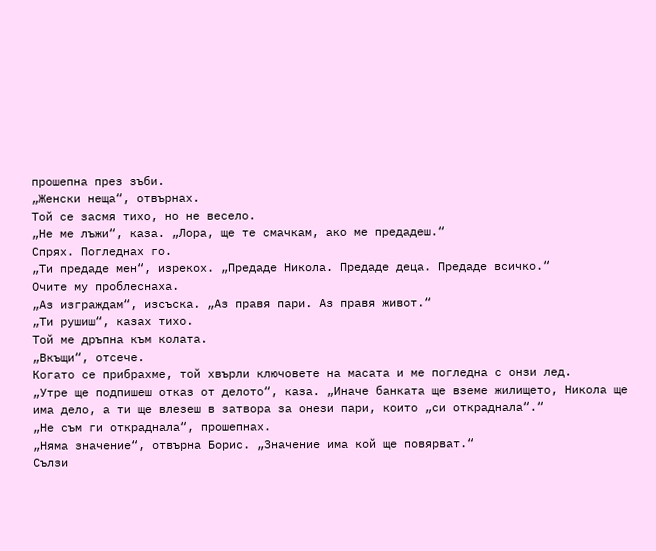прошепна през зъби.
„Женски неща“, отвърнах.
Той се засмя тихо, но не весело.
„Не ме лъжи“, каза. „Лора, ще те смачкам, ако ме предадеш.“
Спрях. Погледнах го.
„Ти предаде мен“, изрекох. „Предаде Никола. Предаде деца. Предаде всичко.“
Очите му проблеснаха.
„Аз изграждам“, изсъска. „Аз правя пари. Аз правя живот.“
„Ти рушиш“, казах тихо.
Той ме дръпна към колата.
„Вкъщи“, отсече.
Когато се прибрахме, той хвърли ключовете на масата и ме погледна с онзи лед.
„Утре ще подпишеш отказ от делото“, каза. „Иначе банката ще вземе жилището, Никола ще има дело, а ти ще влезеш в затвора за онези пари, които „си откраднала“.“
„Не съм ги откраднала“, прошепнах.
„Няма значение“, отвърна Борис. „Значение има кой ще повярват.“
Сълзи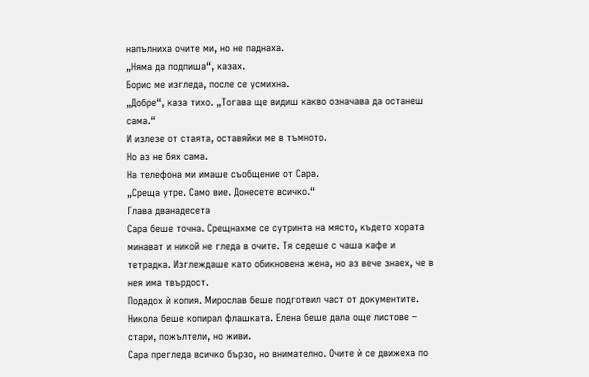напълниха очите ми, но не паднаха.
„Няма да подпиша“, казах.
Борис ме изгледа, после се усмихна.
„Добре“, каза тихо. „Тогава ще видиш какво означава да останеш сама.“
И излезе от стаята, оставяйки ме в тъмното.
Но аз не бях сама.
На телефона ми имаше съобщение от Сара.
„Среща утре. Само вие. Донесете всичко.“
Глава дванадесета
Сара беше точна. Срещнахме се сутринта на място, където хората минават и никой не гледа в очите. Тя седеше с чаша кафе и тетрадка. Изглеждаше като обикновена жена, но аз вече знаех, че в нея има твърдост.
Подадох ѝ копия. Мирослав беше подготвил част от документите. Никола беше копирал флашката. Елена беше дала още листове – стари, пожълтели, но живи.
Сара прегледа всичко бързо, но внимателно. Очите ѝ се движеха по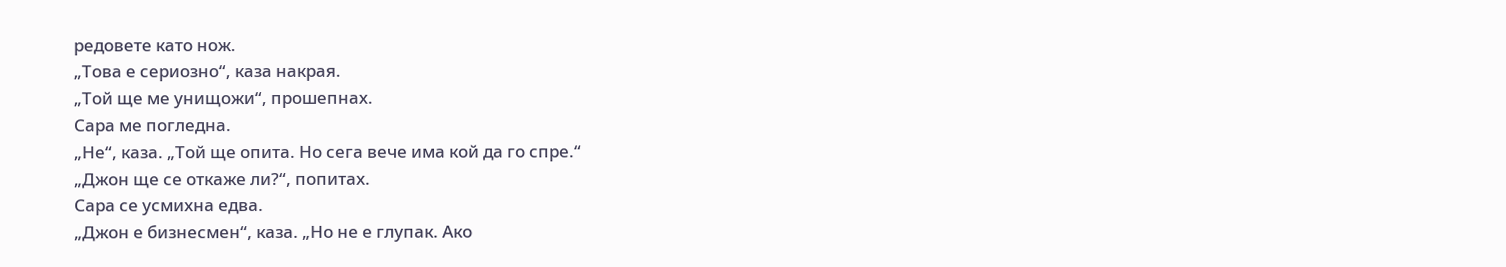редовете като нож.
„Това е сериозно“, каза накрая.
„Той ще ме унищожи“, прошепнах.
Сара ме погледна.
„Не“, каза. „Той ще опита. Но сега вече има кой да го спре.“
„Джон ще се откаже ли?“, попитах.
Сара се усмихна едва.
„Джон е бизнесмен“, каза. „Но не е глупак. Ако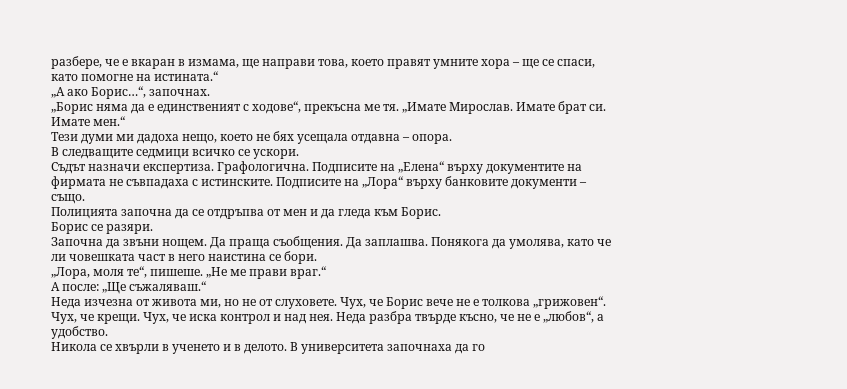разбере, че е вкаран в измама, ще направи това, което правят умните хора – ще се спаси, като помогне на истината.“
„А ако Борис…“, започнах.
„Борис няма да е единственият с ходове“, прекъсна ме тя. „Имате Мирослав. Имате брат си. Имате мен.“
Тези думи ми дадоха нещо, което не бях усещала отдавна – опора.
В следващите седмици всичко се ускори.
Съдът назначи експертиза. Графологична. Подписите на „Елена“ върху документите на фирмата не съвпадаха с истинските. Подписите на „Лора“ върху банковите документи – също.
Полицията започна да се отдръпва от мен и да гледа към Борис.
Борис се разяри.
Започна да звъни нощем. Да праща съобщения. Да заплашва. Понякога да умолява, като че ли човешката част в него наистина се бори.
„Лора, моля те“, пишеше. „Не ме прави враг.“
А после: „Ще съжаляваш.“
Неда изчезна от живота ми, но не от слуховете. Чух, че Борис вече не е толкова „грижовен“. Чух, че крещи. Чух, че иска контрол и над нея. Неда разбра твърде късно, че не е „любов“, а удобство.
Никола се хвърли в ученето и в делото. В университета започнаха да го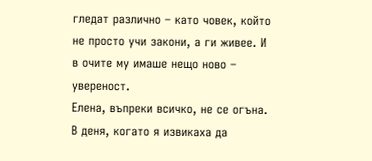гледат различно – като човек, който не просто учи закони, а ги живее. И в очите му имаше нещо ново – увереност.
Елена, въпреки всичко, не се огъна. В деня, когато я извикаха да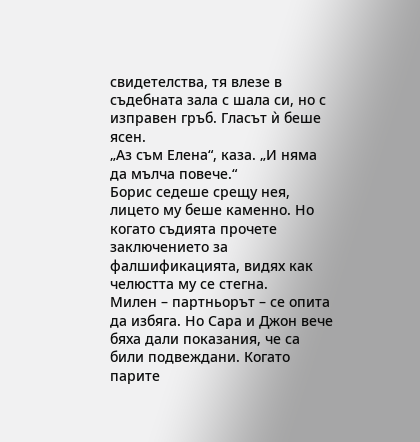свидетелства, тя влезе в съдебната зала с шала си, но с изправен гръб. Гласът ѝ беше ясен.
„Аз съм Елена“, каза. „И няма да мълча повече.“
Борис седеше срещу нея, лицето му беше каменно. Но когато съдията прочете заключението за фалшификацията, видях как челюстта му се стегна.
Милен – партньорът – се опита да избяга. Но Сара и Джон вече бяха дали показания, че са били подвеждани. Когато парите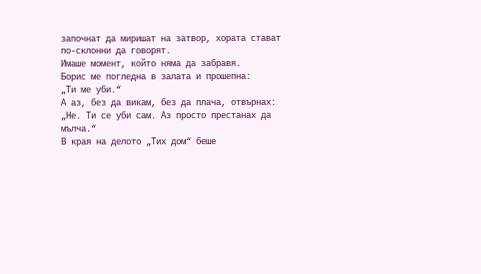започнат да миришат на затвор, хората стават по-склонни да говорят.
Имаше момент, който няма да забравя.
Борис ме погледна в залата и прошепна:
„Ти ме уби.“
А аз, без да викам, без да плача, отвърнах:
„Не. Ти се уби сам. Аз просто престанах да мълча.“
В края на делото „Тих дом“ беше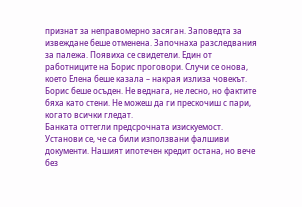признат за неправомерно засяган. Заповедта за извеждане беше отменена. Започнаха разследвания за палежа. Появиха се свидетели. Един от работниците на Борис проговори. Случи се онова, което Елена беше казала – накрая излиза човекът.
Борис беше осъден. Не веднага, не лесно, но фактите бяха като стени. Не можеш да ги прескочиш с пари, когато всички гледат.
Банката оттегли предсрочната изискуемост. Установи се, че са били използвани фалшиви документи. Нашият ипотечен кредит остана, но вече без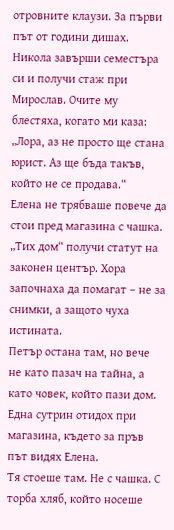отровните клаузи. За първи път от години дишах.
Никола завърши семестъра си и получи стаж при Мирослав. Очите му блестяха, когато ми каза:
„Лора, аз не просто ще стана юрист. Аз ще бъда такъв, който не се продава.“
Елена не трябваше повече да стои пред магазина с чашка. „Тих дом“ получи статут на законен център. Хора започнаха да помагат – не за снимки, а защото чуха истината.
Петър остана там, но вече не като пазач на тайна, а като човек, който пази дом.
Една сутрин отидох при магазина, където за пръв път видях Елена.
Тя стоеше там. Не с чашка. С торба хляб, който носеше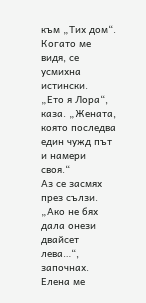към „Тих дом“.
Когато ме видя, се усмихна истински.
„Ето я Лора“, каза. „Жената, която последва един чужд път и намери своя.“
Аз се засмях през сълзи.
„Ако не бях дала онези двайсет лева…“, започнах.
Елена ме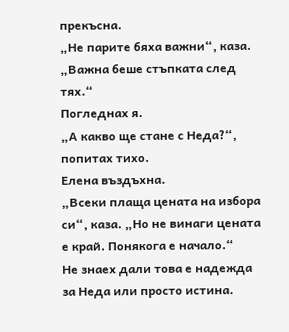прекъсна.
„Не парите бяха важни“, каза. „Важна беше стъпката след тях.“
Погледнах я.
„А какво ще стане с Неда?“, попитах тихо.
Елена въздъхна.
„Всеки плаща цената на избора си“, каза. „Но не винаги цената е край. Понякога е начало.“
Не знаех дали това е надежда за Неда или просто истина.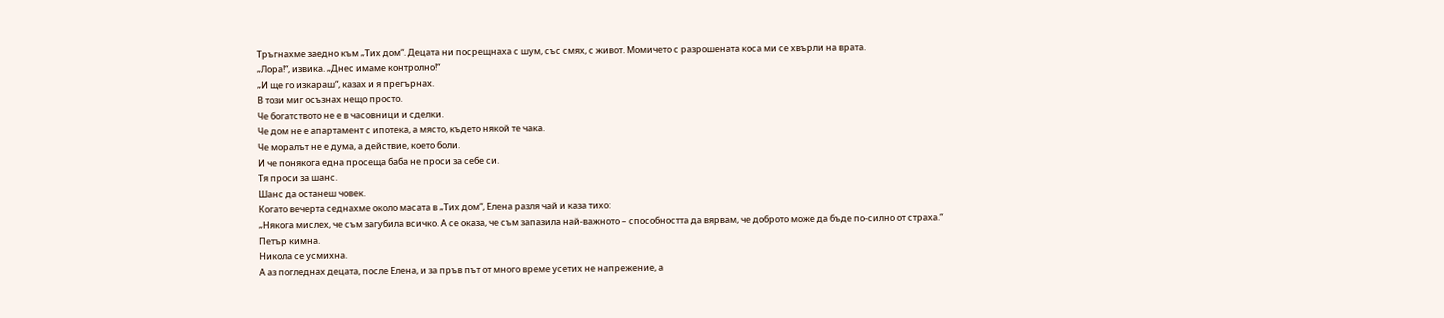Тръгнахме заедно към „Тих дом“. Децата ни посрещнаха с шум, със смях, с живот. Момичето с разрошената коса ми се хвърли на врата.
„Лора!“, извика. „Днес имаме контролно!“
„И ще го изкараш“, казах и я прегърнах.
В този миг осъзнах нещо просто.
Че богатството не е в часовници и сделки.
Че дом не е апартамент с ипотека, а място, където някой те чака.
Че моралът не е дума, а действие, което боли.
И че понякога една просеща баба не проси за себе си.
Тя проси за шанс.
Шанс да останеш човек.
Когато вечерта седнахме около масата в „Тих дом“, Елена разля чай и каза тихо:
„Някога мислех, че съм загубила всичко. А се оказа, че съм запазила най-важното – способността да вярвам, че доброто може да бъде по-силно от страха.“
Петър кимна.
Никола се усмихна.
А аз погледнах децата, после Елена, и за пръв път от много време усетих не напрежение, а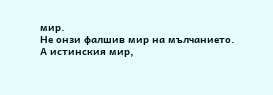мир.
Не онзи фалшив мир на мълчанието.
А истинския мир,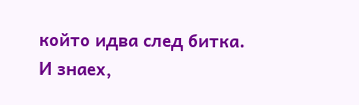който идва след битка.
И знаех,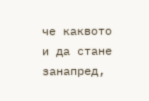че каквото и да стане занапред,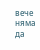вече няма да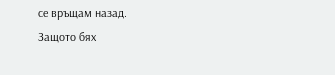се връщам назад.
Защото бях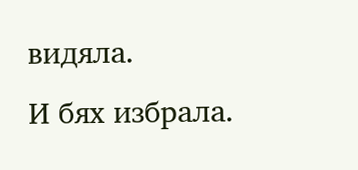видяла.
И бях избрала.